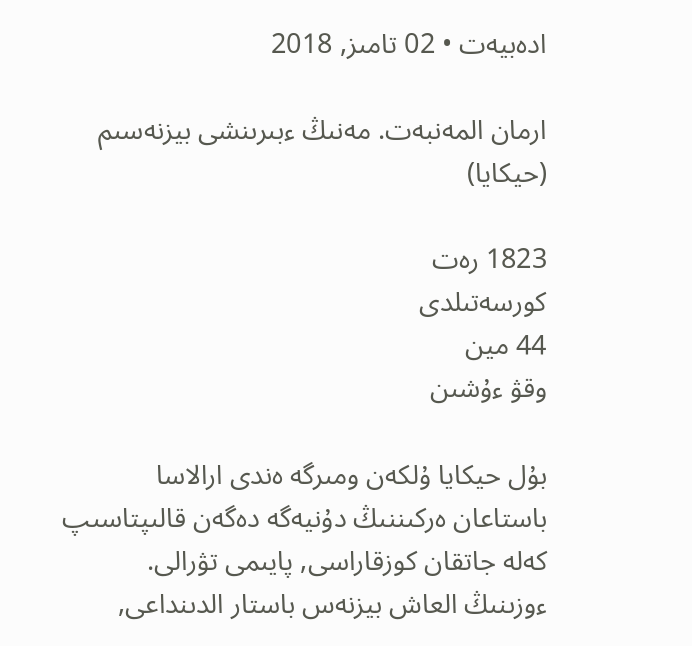ادەبيەت • 02 تامىز, 2018

ارمان المەنبەت. مەنىڭ ءبىرىنشى بيزنەسىم (حيكايا)

1823 رەت
كورسەتىلدى
44 مين
وقۋ ءۇشىن

بۇل حيكايا ۇلكەن ومىرگە ەندى ارالاسا باستاعان ەركىننىڭ دۇنيەگە دەگەن قالىپتاسىپ كەلە جاتقان كوزقاراسى, پايىمى تۋرالى. ءوزىنىڭ العاش بيزنەس باستار الدىنداعى,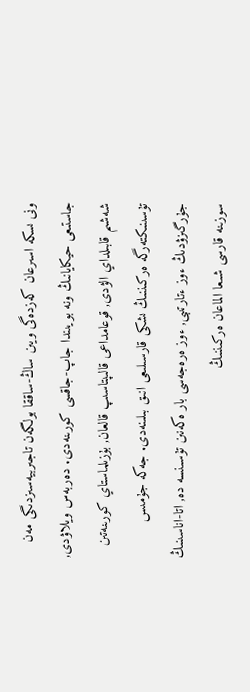ونى ىسكە اسىرعان كەزدەگى ويىن ساڭ-ساققا بولگەن تاجىربيەسىزدىگى مەن جاستىعى حيكايانىڭ ونە بويىندا جاپ-جاقسى كورىنەدى. دەربەس ويلاۋدى, شەشىم قابىلداي الۋدى, قوعامداعى قالىپتاسىپ قالعان, بۇزىلماستاي كورىنەتىن تۇسىنىكتەرگە ەركىننىڭ ىشكى قارسىلىعى انىق بىلىنەدى. جەكە جۇمىس جۇرگىزۋدىڭ ءوز ءتارتىبى, ءوز ەرەجەسى بار ەكەنىن تۇسىنسە دە, اتا-اناسىنىڭ سوزىنە قارسى شىعا الماعان ەركىننىڭ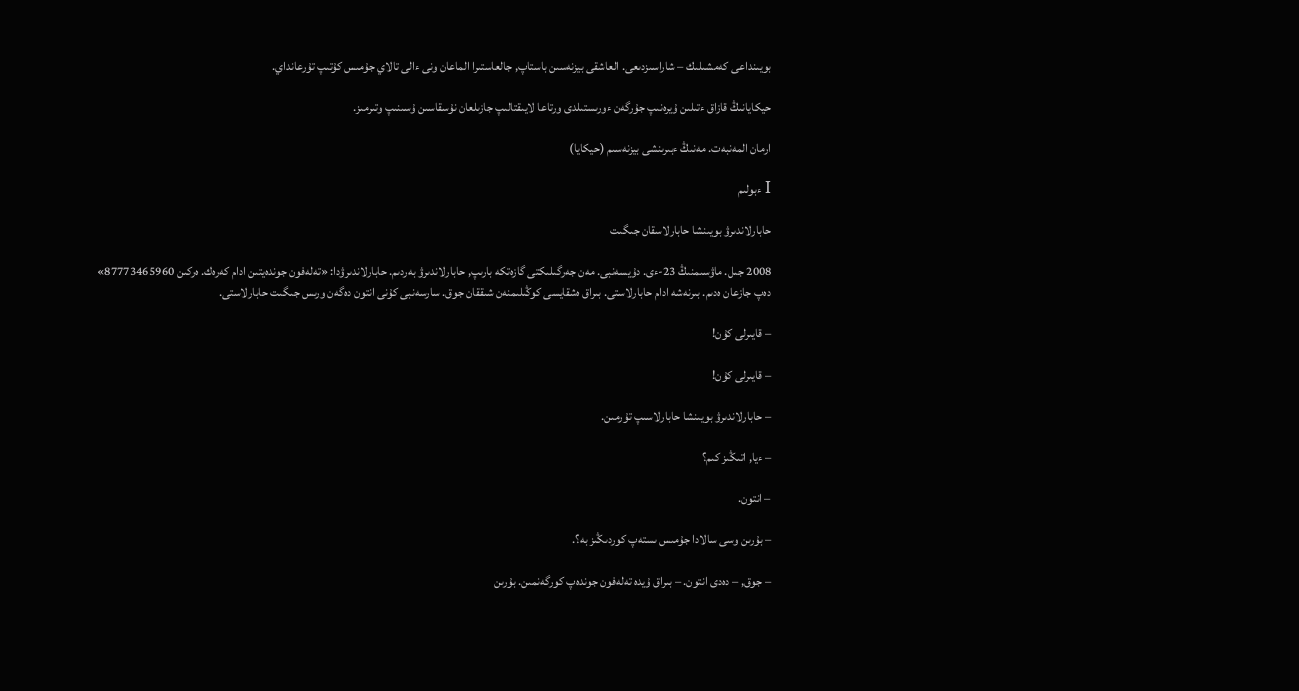بويىنداعى كەمشىلىك – شاراسىزدىعى. العاشقى بيزنەسىن باستاپ, جالعاستىرا الماعان ونى ءالى تالاي جۇمىس كۇتىپ تۇرعانداي.

حيكايانىڭ قازاق ءتىلىن ۇيرەنىپ جۇرگەن ءورىستىلدى ورتاعا لايىقتالىپ جازىلعان نۇسقاسىن ۇسىنىپ وتىرمىز.

ارمان المەنبەت. مەنىڭ ءبىرىنشى بيزنەسىم (حيكايا)

I ءبولىم

حابارلاندىرۋ بويىنشا حابارلاسقان جىگىت

2008 جىل. ماۋسىمنىڭ 23-ءى. دۇيسەنبى. مەن جەرگىلىكتى گازەتكە بارىپ, حابارلاندىرۋ بەردىم. حابارلاندىرۋدا: «تەلەفون جوندەيتىن ادام كەرەك. ەركىن 87773465960» دەپ جازعان ەدىم. بىرنەشە ادام حابارلاستى. بىراق ەشقايسى كوڭىلىمنەن شىققان جوق. سارسەنبى كۇنى انتون دەگەن ورىس جىگىت حابارلاستى.

– قايىرلى كۇن!

– قايىرلى كۇن!

– حابارلاندىرۋ بويىنشا حابارلاسىپ تۇرمىن.

– ءيا, اتىڭىز كىم؟

– انتون.

– بۇرىن وسى سالادا جۇمىس ىستەپ كوردىڭىز بە؟.

– جوق, – دەدى انتون. – بىراق ۇيدە تەلەفون جوندەپ كورگەنمىن. بۇرىن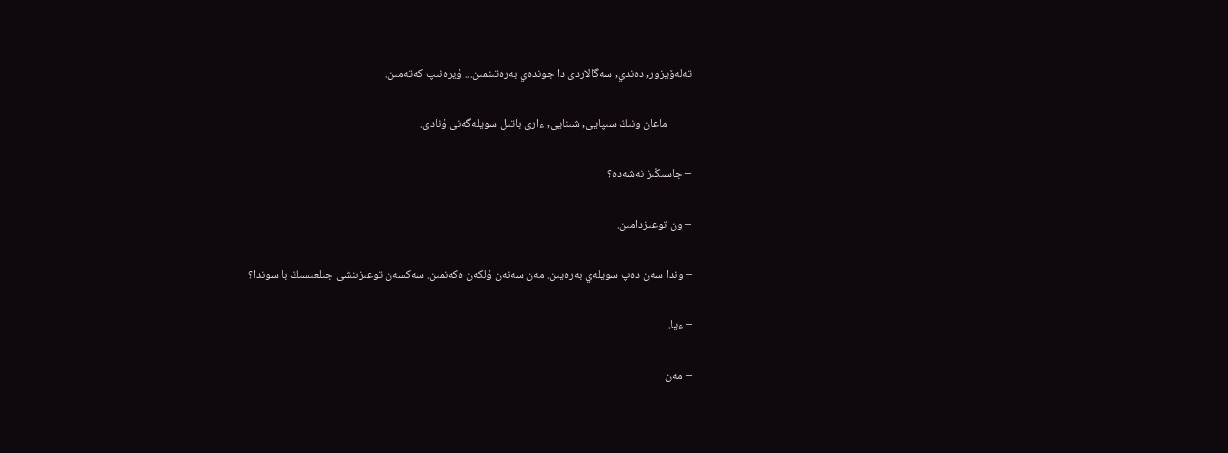تەلەۆيزور, دەندي, سەگالاردى دا جوندەي بەرەتىنمىن... ۇيرەنىپ كەتەمىن.

         ماعان ونىڭ سىپايى, شىنايى, ءارى باتىل سويلەگەنى ۇنادى.

– جاسىڭىز نەشەدە؟

– ون توعىزدامىن.

– وندا سەن دەپ سويلەي بەرەيىن. مەن سەنەن ۇلكەن ەكەنمىن. سەكسەن توعىزىنشى جىلعىسىڭ با سوندا؟

– ءيا.

– مەن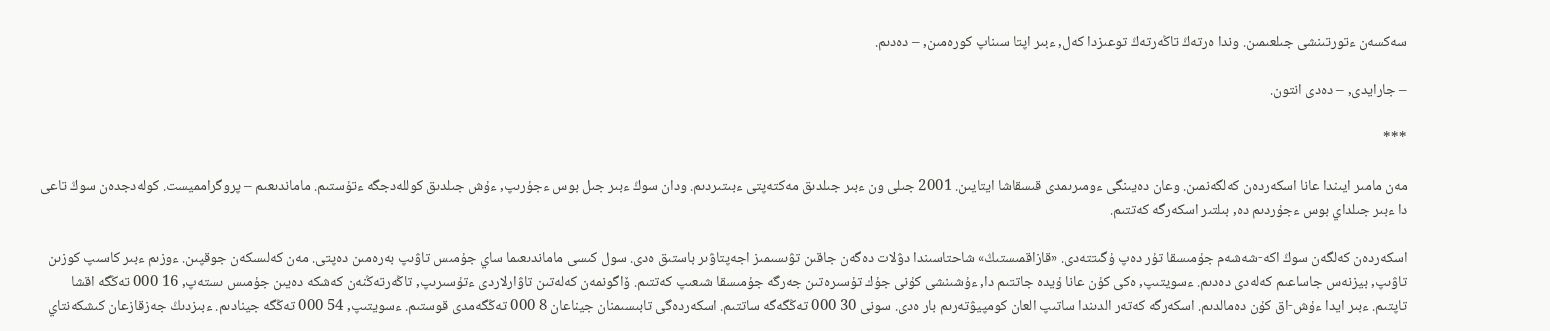سەكسەن ءتورتىنشى جىلعىمىن. وندا ەرتەڭ تاڭەرتەڭ توعىزدا كەل, ءبىر اپتا سىناپ كورەمىن, – دەدىم.

– جارايدى, – دەدى انتون.

***

مەن مامىر ايىندا عانا اسكەردەن كەلگەنمىن. وعان دەيىنگى ءومىرىمدى قىسقاشا ايتايىن. 2001 جىلى ون ءبىر جىلدىق مەكتەپتى ءبىتىردىم. ودان سوڭ ءبىر جىل بوس ءجۇرىپ, ءۇش جىلدىق كوللەدجگە ءتۇستىم. ماماندىعىم – پروگرامميست. كولەدجدەن سوڭ تاعى دا ءبىر جىلداي بوس ءجۇردىم دە, بىلتىر اسكەرگە كەتتىم.

اسكەردەن كەلگەن سوڭ اكە-شەشەم جۇمىسقا تۇر دەپ ۇگىتتەدى. «قازاقمىستىڭ» شاحتاسىندا دۋلات دەگەن جاقىن تۋىسىمىز اجەپتاۋىر باستىق ەدى. سول كىسى ماماندىعىما ساي جۇمىس تاۋىپ بەرەمىن دەپتى. مەن كەلىسكەن جوقپىن. ءوزىم ءبىر كاسىپ كوزىن تاۋىپ, بيزنەس جاساعىم كەلەدى دەدىم. ءسويتىپ, ەكى كۇن عانا ۇيدە جاتتىم دا, ءۇشىنشى كۇنى جۇك تۇسىرەتىن جەرگە جۇمىسقا شىعىپ كەتتىم. ۆاگونمەن كەلەتىن تاۋارلاردى ءتۇسىرىپ, تاڭەرتەڭنەن كەشكە دەيىن جۇمىس ىستەپ, 16 000 تەڭگە اقشا تاپتىم. ءبىر ايدا ءۇش-اق كۇن دەمالدىم. اسكەرگە كەتەر الدىندا ساتىپ العان كومپيۋتەرىم بار ەدى. سونى 30 000 تەڭگەگە ساتتىم. اسكەردەگى تابىسىمنان جيناعان 8 000 تەڭگەمدى قوستىم. ءسويتىپ, 54 000 تەڭگە جينادىم. ءبىزدىڭ جەزقازعان كىشكەنتاي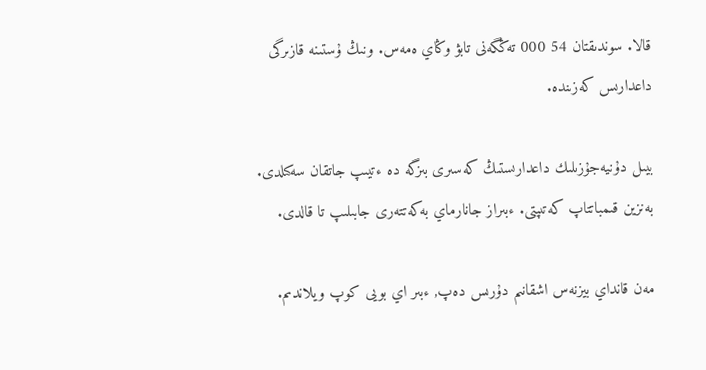قالا. سوندىقتان 54 000 تەڭگەنى تابۋ وڭاي ەمەس. ونىڭ ۇستىنە قازىرگى داعدارىس كەزىندە.

بيىل دۇنيەجۇزىلىك داعدارىستىڭ كەسىرى بىزگە دە ءتيىپ جاتقان سەكىلدى. بەنزين قىمباتتاپ كەتىپتى. ءبىراز جانارماي بەكەتتەرى جابىلىپ تا قالدى.

مەن قانداي بيزنەس اشقانىم دۇرىس دەپ, ءبىر اي بويى كوپ ويلاندىم.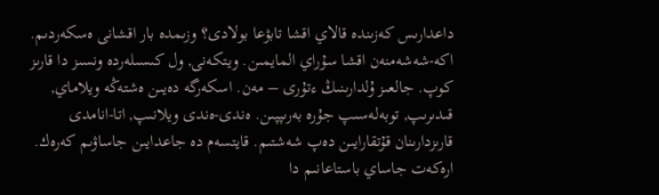داعدارىس كەزىندە قالاي اقشا تابۋعا بولادى؟ وزىمدە بار اقشانى ەسكەردىم. اكە-شەشەمنەن اقشا سۇراي المايمىن. ويتكەنى, ول كىسىلەردە ونسىز دا قارىز كوپ. جالعىز ۇلدارىنىڭ ءتۇرى – مەن. اسكەرگە دەيىن ەشتەڭە ويلاماي, قىدىرىپ, توبەلەسىپ جۇرە بەرىپپىن. ەندى-ەندى ويلانىپ, اتا-انامدى قارىزدارىنان قۇتقارايىن دەپ شەشتىم. قايتسەم دە جاعدايىن جاساۋىم كەرەك. ارەكەت جاساي باستاعانىم دا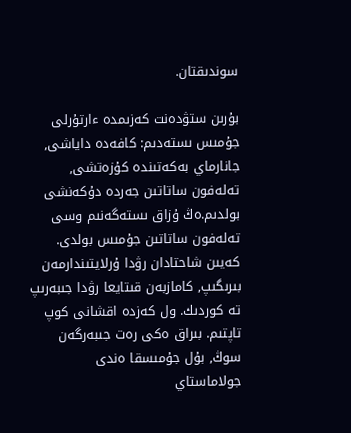سوندىقتان.

بۇرىن ستۋدەنت كەزىمدە ءارتۇرلى جۇمىس ىستەدىم: كافەدە داياشى, جانارماي بەكەتىندە كۇزەتشى, تەلەفون ساتاتىن جەردە دۇكەنشى بولدىم.ەڭ ۇزاق ىستەگەنىم وسى تەلەفون ساتاتىن جۇمىس بولدى. كەيىن شاحتادان رۋدا ۇرلايتىندارمەن بىرىگىپ, كامازبەن قىتايعا رۋدا جىبەرىپ تە كوردىك. ول كەزدە اقشانى كوپ تاپتىم. بىراق ەكى رەت جىبەرگەن سوڭ, بۇل جۇمىسقا ەندى جولاماستاي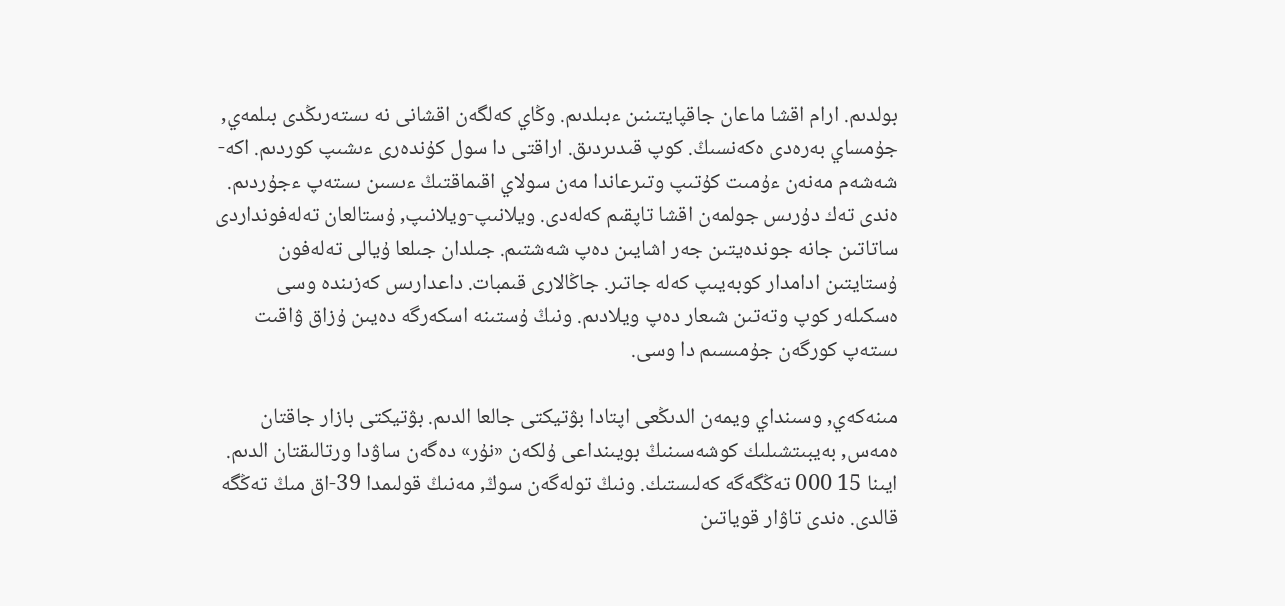بولدىم. ارام اقشا ماعان جاقپايتىنىن ءبىلدىم. وڭاي كەلگەن اقشانى نە ىستەرىڭدى بىلمەي, جۇمساي بەرەدى ەكەنسىڭ. كوپ قىدىردىق. اراقتى دا سول كۇندەرى ءىشىپ كوردىم. اكە-شەشەم مەنەن ءۇمىت كۇتىپ وتىرعاندا مەن سولاي اقىماقتىڭ ءىسىن ىستەپ ءجۇردىم. ەندى تەك دۇرىس جولمەن اقشا تاپقىم كەلەدى. ويلانىپ-ويلانىپ, ۇستالعان تەلەفونداردى ساتاتىن جانە جوندەيتىن جەر اشايىن دەپ شەشتىم. جىلدان جىلعا ۇيالى تەلەفون ۇستايتىن ادامدار كوبەيىپ كەلە جاتىر. جاڭالارى قىمبات. داعدارىس كەزىندە وسى ەسكىلەر كوپ وتەتىن شىعار دەپ ويلادىم. ونىڭ ۇستىنە اسكەرگە دەيىن ۇزاق ۋاقىت ىستەپ كورگەن جۇمىسىم دا وسى.

مىنەكەي, وسىنداي ويمەن الدىڭعى اپتادا بۋتيكتى جالعا الدىم. بۋتيكتى بازار جاقتان ەمەس, بەيبىتشىلىك كوشەسىنىڭ بويىنداعى ۇلكەن «نۇر» دەگەن ساۋدا ورتالىقتان الدىم. ايىنا 15 000 تەڭگەگە كەلىستىك. ونىڭ تولەگەن سوڭ, مەنىڭ قولىمدا 39-اق مىڭ تەڭگە قالدى. ەندى تاۋار قوياتىن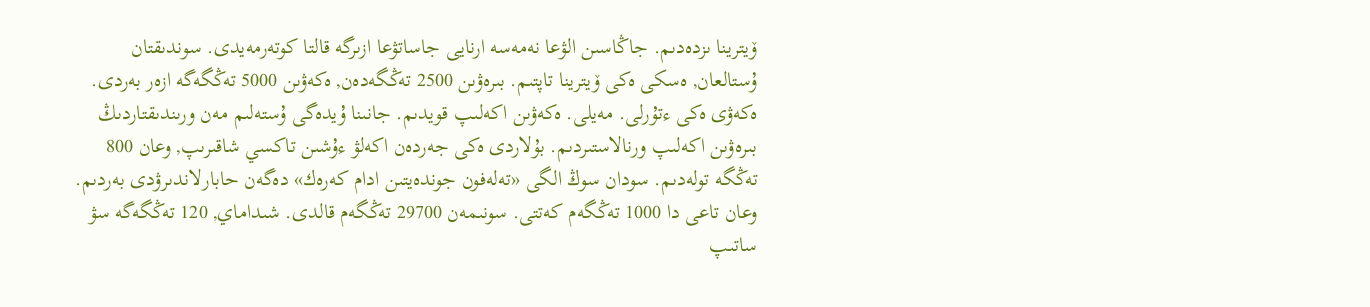ۆيترينا ىزدەدىم. جاڭاسىن الۋعا نەمەسە ارنايى جاساتۋعا ازىرگە قالتا كوتەرمەيدى. سوندىقتان ۇستالعان, ەسكى ەكى ۆيترينا تاپتىم. بىرەۋىن 2500 تەڭگەدەن, ەكەۋىن 5000 تەڭگەگە ازەر بەردى. ەكەۋى ەكى ءتۇرلى. مەيلى. ەكەۋىن اكەلىپ قويدىم. جانىنا ۇيدەگى ۇستەلىم مەن ورىندىقتاردىڭ بىرەۋىن اكەلىپ ورنالاستىردىم. بۇلاردى ەكى جەردەن اكەلۋ ءۇشىن تاكسي شاقىرىپ, وعان 800 تەڭگە تولەدىم. سودان سوڭ الگى «تەلەفون جوندەيتىن ادام كەرەك» دەگەن حابارلاندىرۋدى بەردىم. وعان تاعى دا 1000 تەڭگەم كەتتى. سونىمەن 29700 تەڭگەم قالدى. شىداماي, 120 تەڭگەگە سۋ ساتىپ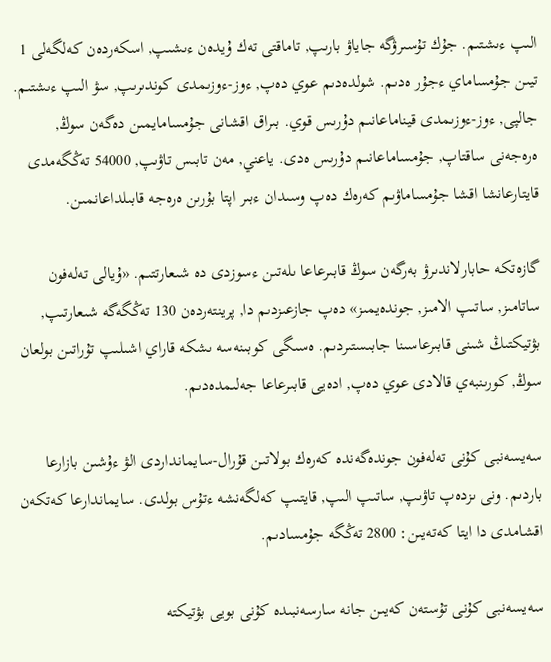الىپ ءىشتىم. جۇك تۇسىرۋگە جاياۋ بارىپ, تاماقتى تەك ۇيدەن ءىشىپ, اسكەردەن كەلگەلى 1 تيىن جۇمساماي ءجۇر ەدىم. شولدەدىم عوي دەپ, ءوز-ءوزىمدى كوندىرىپ, سۋ الىپ ءىشتىم. جالپى, ءوز-ءوزىمدى قيناماعانىم دۇرىس قوي. بىراق اقشانى جۇمسامايمىن دەگەن سوڭ, ەرەجەنى ساقتاپ, جۇمساماعانىم دۇرىس ەدى. ياعني, مەن تابىس تاۋىپ, 54000 تەڭگەمدى قايتارعانشا اقشا جۇمساماۋىم كەرەك دەپ وسىدان ءبىر اپتا بۇرىن ەرەجە قابىلداعانمىن.

گازەتكە حابارلاندىرۋ بەرگەن سوڭ قابىرعاعا ىلەتىن ءسوزدى دە شىعارتتىم. «ۇيالى تەلەفون ساتامىز, ساتىپ الامىز, جوندەيمىز» دەپ جازعىزدىم دا, پرينتەردەن 130 تەڭگەگە شىعارتىپ, بۋتيكتىڭ شىنى قابىرعاسىنا جابىستىردىم. ەسىگى كوبىنەسە ىشكە قاراي اشىلىپ تۇراتىن بولعان سوڭ, كورىنبەي قالادى عوي دەپ, ادەيى قابىرعاعا جەلىمدەدىم.

سەيسەنبى كۇنى تەلەفون جوندەگەندە كەرەك بولاتىن قۇرال-سايمانداردى الۋ ءۇشىن بازارعا باردىم. ونى ىزدەپ تاۋىپ, ساتىپ الىپ, قايتىپ كەلگەنشە ءتۇس بولدى. سايماندارعا كەتكەن اقشامدى دا ايتا كەتەيىن: 2800 تەڭگە جۇمسادىم.

سەيسەنبى كۇنى تۇستەن كەيىن جانە سارسەنبىدە كۇنى بويى بۋتيكتە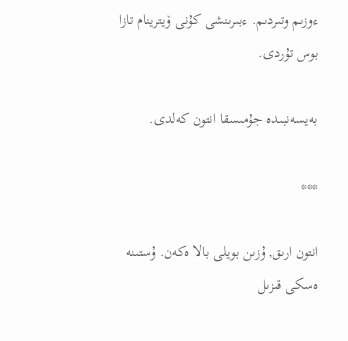ءوزىم وتىردىم. ءبىرىنشى كۇنى ۆيترينام تازا بوس تۇردى.

بەيسەنبىدە جۇمىسقا انتون كەلدى.

***

انتون ارىق, ۇزىن بويلى بالا ەكەن. ۇستىنە ەسكى قىزىل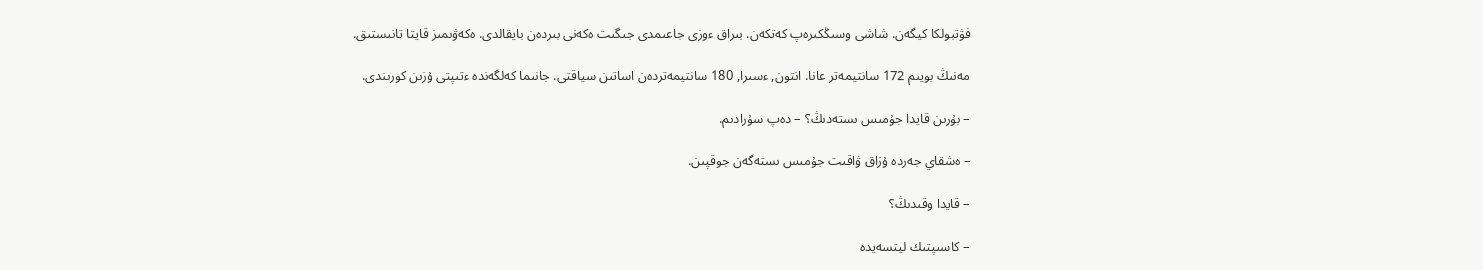فۋتبولكا كيگەن. شاشى وسىڭكىرەپ كەتكەن. بىراق ءوزى جاعىمدى جىگىت ەكەنى بىردەن بايقالدى. ەكەۋىمىز قايتا تانىستىق.

مەنىڭ بويىم 172 سانتيمەتر عانا. انتون, ءسىرا, 180 سانتيمەتردەن اساتىن سياقتى. جانىما كەلگەندە ءتىپتى ۇزىن كورىندى.

– بۇرىن قايدا جۇمىس ىستەدىڭ؟ – دەپ سۇرادىم.

– ەشقاي جەردە ۇزاق ۋاقىت جۇمىس ىستەگەن جوقپىن.

– قايدا وقىدىڭ؟

– كاسىپتىك ليتسەيدە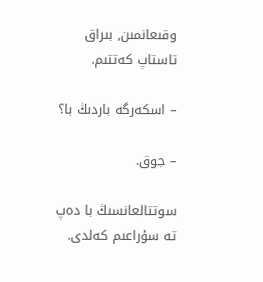وقىعانمىن, بىراق تاستاپ كەتتىم.

– اسكەرگە باردىڭ با؟

– جوق.

سوتتالعانسىڭ با دەپ تە سۇراعىم كەلدى.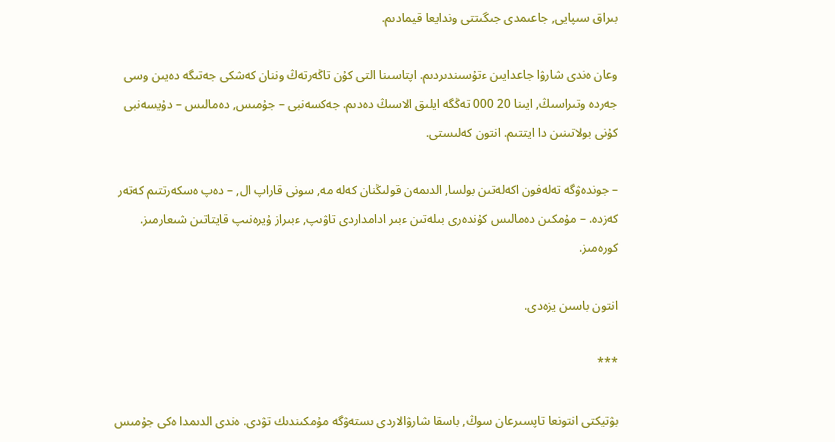بىراق سىپايى, جاعىمدى جىگىتتى وندايعا قيمادىم.

وعان ەندى شارۋا جاعدايىن ءتۇسىندىردىم. اپتاسىنا التى كۇن تاڭەرتەڭ وننان كەشكى جەتىگە دەيىن وسى جەردە وتىراسىڭ, ايىنا 20 000 تەڭگە ايلىق الاسىڭ دەدىم. جەكسەنبى – جۇمىس, دەمالىس – دۇيسەنبى كۇنى بولاتىنىن دا ايتتىم. انتون كەلىستى.

– جوندەۋگە تەلەفون اكەلەتىن بولسا, الدىمەن قولىڭنان كەلە مە, سونى قاراپ ال, – دەپ ەسكەرتتىم كەتەر كەزدە. – مۇمكىن دەمالىس كۇندەرى بىلەتىن ءبىر ادامداردى تاۋىپ, ءبىراز ۇيرەنىپ قايتاتىن شىعارمىز. كورەمىز.

انتون باسىن يزەدى.

***

بۋتيكتى انتونعا تاپسىرعان سوڭ, باسقا شارۋالاردى ىستەۋگە مۇمكىندىك تۋدى. ەندى الدىمدا ەكى جۇمىس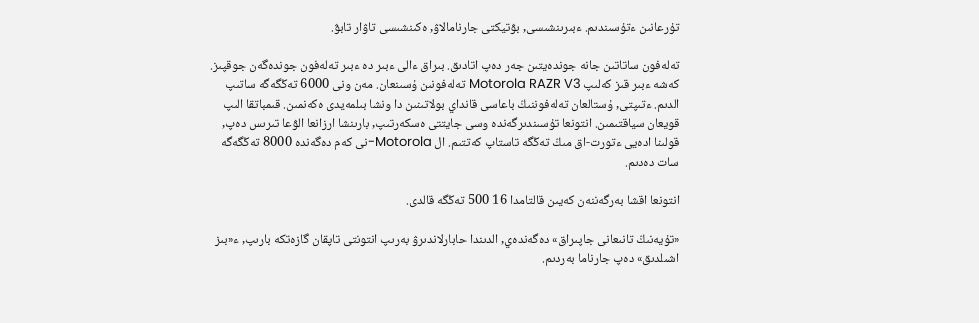تۇرعانىن ءتۇسىندىم. ءبىرىنشىسى, بۋتيكتى جارنامالاۋ, ەكىنشىسى تاۋار تابۋ.

تەلەفون ساتاتىن جانە جوندەيتىن جەر دەپ اتادىق. بىراق ءالى ءبىر دە ءبىر تەلەفون جوندەگەن جوقپىز. كەشە ءبىر قىز كەلىپ Motorola RAZR V3 تەلەفونىن ۇسىنعان. مەن ونى 6000 تەڭگەگە ساتىپ الدىم. ءتىپتى, ۇستالعان تەلەفوننىڭ باعاسى قانداي بولاتىنىن دا ونشا بىلمەيدى ەكەنمىن. قىمباتقا الىپ قويعان سياقتىمىن. انتونعا تۇسىندىرگەندە وسى جايتتى ەسكەرتىپ, بارىنشا ارزانعا الۋعا تىرىس دەپ, قولىنا ادەيى ءتورت-اق مىڭ تەڭگە تاستاپ كەتتىم. ال Motorola-نى كەم دەگەندە 8000 تەڭگەگە سات دەدىم.

انتونعا اقشا بەرگەننەن كەيىن قالتامدا 16 500 تەڭگە قالدى.

«تۇيەنىڭ تانىعانى جاپىراق» دەگەندەي, الدىندا حابارلاندىرۋ بەرىپ انتونتى تاپقان گازەتكە بارىپ, ء«بىز اشىلدىق» دەپ جارناما بەردىم.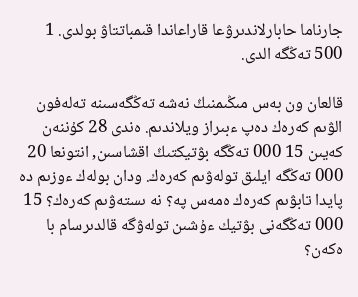جارناما حابارلاندىرۋعا قاراعاندا قىمباتتاۋ بولدى. 1 500 تەڭگە الدى.

قالعان ون بەس مىڭىمنىڭ نەشە تەڭگەسىنە تەلەفون الۋىم كەرەك دەپ ءبىراز ويلاندىم. ەندى 28 كۇننەن كەيىن 15 000 تەڭگە بۋتيكتىڭ اقشاسىن, انتونعا 20 000 تەڭگە ايلىق تولەۋىم كەرەك. ودان بولەك ءوزىم دە پايدا تابۋىم كەرەك ەمەس پە؟ نە ىستەۋىم كەرەك؟ 15 000 تەڭگەنى بۋتيك ءۇشىن تولەۋگە قالدىرسام با ەكەن؟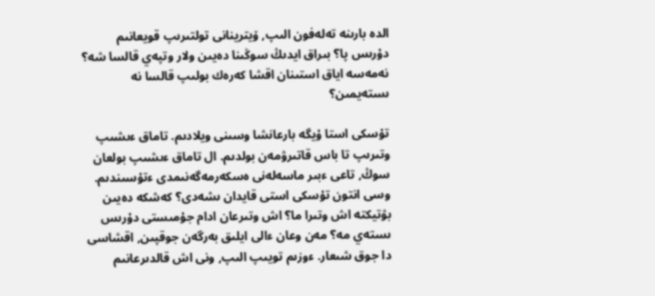الدە بارىنە تەلەفون الىپ, ۆيترينانى تولتىرىپ قويعانىم دۇرىس پا؟ بىراق ايدىڭ سوڭىنا دەيىن ولار وتپەي قالسا شە؟ نەمەسە اياق استىنان اقشا كەرەك بولىپ قالسا نە ىستەيمىن؟

تۇسكى استا ۇيگە بارعانشا وسىنى ويلادىم. تاماق ءىشىپ وتىرىپ تا باس قاتىرۋمەن بولدىم. ال تاماق ءىشىپ بولعان سوڭ, تاعى ءبىر ماسەلەنى ەسكەرمەگەنىمدى ءتۇسىندىم. وسى انتون تۇسكى استى قايدان ىشەدى؟ كەشكە دەيىن بۋتيكتە اش وتىرا ما؟ اش وتىرعان ادام جۇمىستى دۇرىس ىستەي مە؟ مەن وعان ءالى ايلىق بەرگەن جوقپىن, اقشاسى دا جوق شىعار. ءوزىم تويىپ الىپ, ونى اش قالدىرعانىم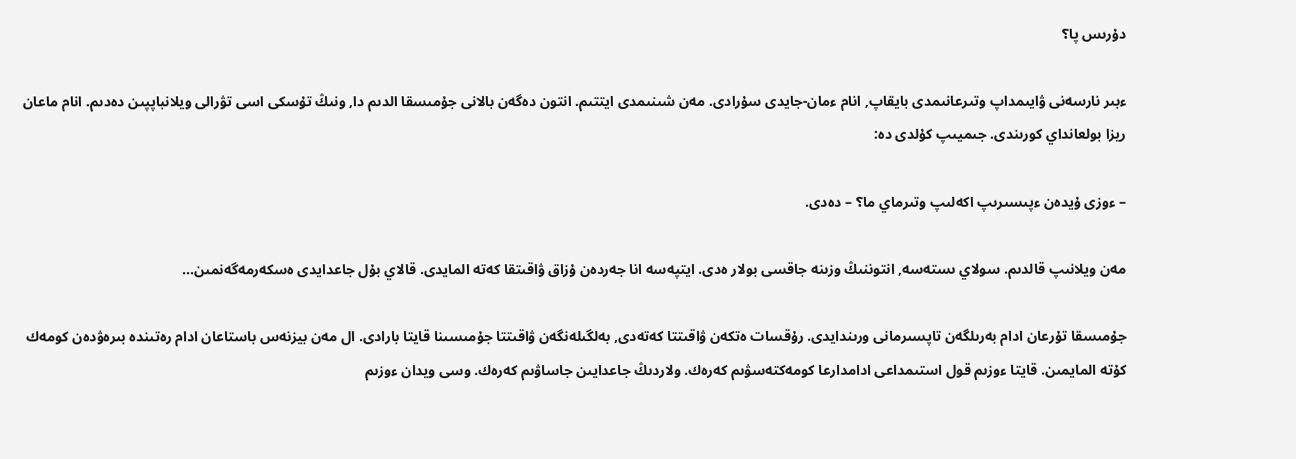دۇرىس پا؟

ءبىر نارسەنى ۋايىمداپ وتىرعانىمدى بايقاپ, انام ءمان-جايدى سۇرادى. مەن شىنىمدى ايتتىم. انتون دەگەن بالانى جۇمىسقا الدىم دا, ونىڭ تۇسكى اسى تۋرالى ويلانباپپىن دەدىم. انام ماعان ريزا بولعانداي كورىندى. جىميىپ كۇلدى دە:

– ءوزى ۇيدەن ءپىسىرىپ اكەلىپ وتىرماي ما؟ – دەدى.

مەن ويلانىپ قالدىم. سولاي ىستەسە, انتوننىڭ وزىنە جاقسى بولار ەدى. ايتپەسە انا جەردەن ۇزاق ۋاقىتقا كەتە المايدى. قالاي بۇل جاعدايدى ەسكەرمەگەنمىن...

جۇمىسقا تۇرعان ادام بەرىلگەن تاپسىرمانى ورىندايدى. رۇقسات ەتكەن ۋاقىتتا كەتەدى, بەلگىلەنگەن ۋاقىتتا جۇمىسىنا قايتا بارادى. ال مەن بيزنەس باستاعان ادام رەتىندە بىرەۋدەن كومەك كۇتە المايمىن. قايتا ءوزىم قول استىمداعى ادامدارعا كومەكتەسۋىم كەرەك. ولاردىڭ جاعدايىن جاساۋىم كەرەك. وسى ويدان ءوزىم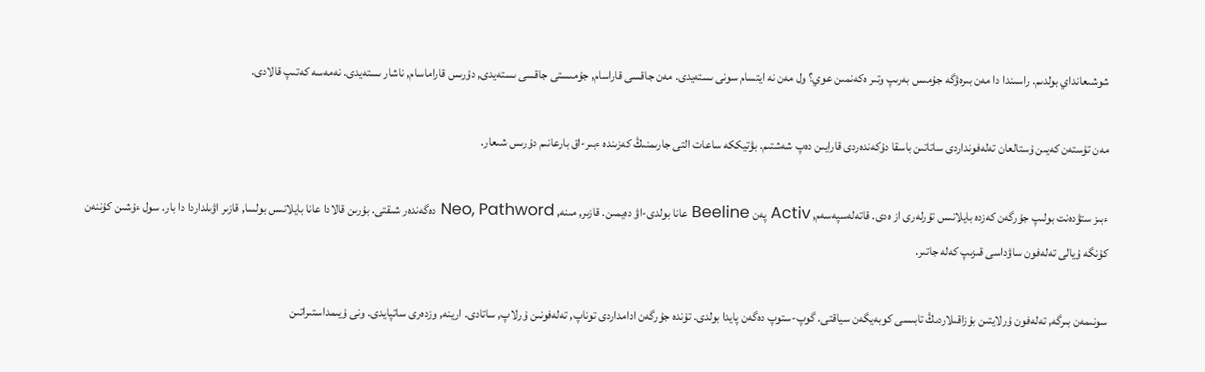شوشىعانداي بولدىم. راسىندا دا مەن بىرەۋگە جۇمىس بەرىپ وتىر ەكەنمىن عوي؟ ول مەن نە ايتسام سونى ىستەيدى. مەن جاقسى قاراسام, جۇمىستى جاقسى ىستەيدى, دۇرىس قاراماسام, ناشار ىستەيدى. نەمەسە كەتىپ قالادى.

مەن تۇستەن كەيىن ۇستالعان تەلەفونداردى ساتاتىن باسقا دۇكەندەردى قارايىن دەپ شەشتىم. بۋتيككە ساعات التى جارىمنىڭ كەزىندە ءبىر-اق بارعانىم دۇرىس شىعار.

ءبىز ستۋدەنت بولىپ جۇرگەن كەزدە بايلانىس تۇرلەرى از ەدى. قاتەلەسپەسەم, Activ پەن Beeline عانا بولدى-اۋ دەيمىن. قازىر, مىنە, Neo, Pathword دەگەندەر شىقتى. بۇرىن قالادا عانا بايلانىس بولسا, قازىر اۋىلداردا دا بار. سول ءۇشىن كۇننەن كۇنگە ۇيالى تەلەفون ساۋداسى قىزىپ كەلە جاتىر.

سونىمەن بىرگە, تەلەفون ۇرلايتىن بۇزاقىلاردىڭ تابىسى كوبەيگەن سياقتى. گوپ-ستوپ دەگەن پايدا بولدى. تۇندە جۇرگەن ادامداردى توناپ, تەلەفونىن ۇرلاپ, ساتادى. ارينە, وزدەرى ساتپايدى. ونى ۇيىمداستىراتىن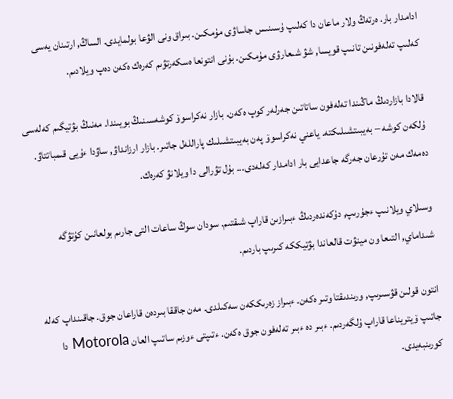ادامدار بار. ەرتەڭ ولار ماعان دا كەلىپ ۇسىنىس جاساۋى مۇمكىن. بىراق ونى الۋعا بولمايدى. الساڭ, ارتىنان يەسى كەلىپ تەلەفونىن تانىپ قويسا, شۋ شىعارۋى مۇمكىن. بۇنى انتونعا ەسكەرتۋىم كەرەك ەكەن دەپ ويلادىم.

قالادا بازاردىڭ ماڭىندا تەلەفون ساتاتىن جەرلەر كوپ ەكەن. بازار نەكراسوۆ كوشەسىنىڭ بويىندا. مەنىڭ بۋتيگىم كەلەسى ۇلكەن كوشە – بەيبىتشىلىكتە. ياعني نەكراسوۆ پەن بەيبىتشىلىك پاراللەل جاتىر. بازار ارزانداۋ, ساۋدا ءۇيى قىمباتتاۋ. دەمەك مەن تۇرعان جەرگە جاعدايى بار ادامدار كەلەدى... بۇل تۋرالى دا ويلانۋ كەرەك.

وسىلاي ويلانىپ ءجۇرىپ, دۇكەندەردىڭ ءبىرازىن قاراپ شىقتىم. سودان سوڭ ساعات التى جارىم بولعانىن كۇتۋگە شىداماي, التىعا ون مينۋت قالعاندا بۋتيككە كىرىپ باردىم.

انتون قولىن قۋسىرىپ, ورىندىقتا وتىر ەكەن. ءبىراز زەرىككەن سەكىلدى. مەن جاققا بىردەن قاراعان جوق. جاقىنداپ كەلە جاتىپ ۆيتريناعا قاراپ ۇلگەردىم. ءبىر دە ءبىر تەلەفون جوق ەكەن. ءتىپتى ءوزىم ساتىپ العان Motorola دا كورىنبەيدى.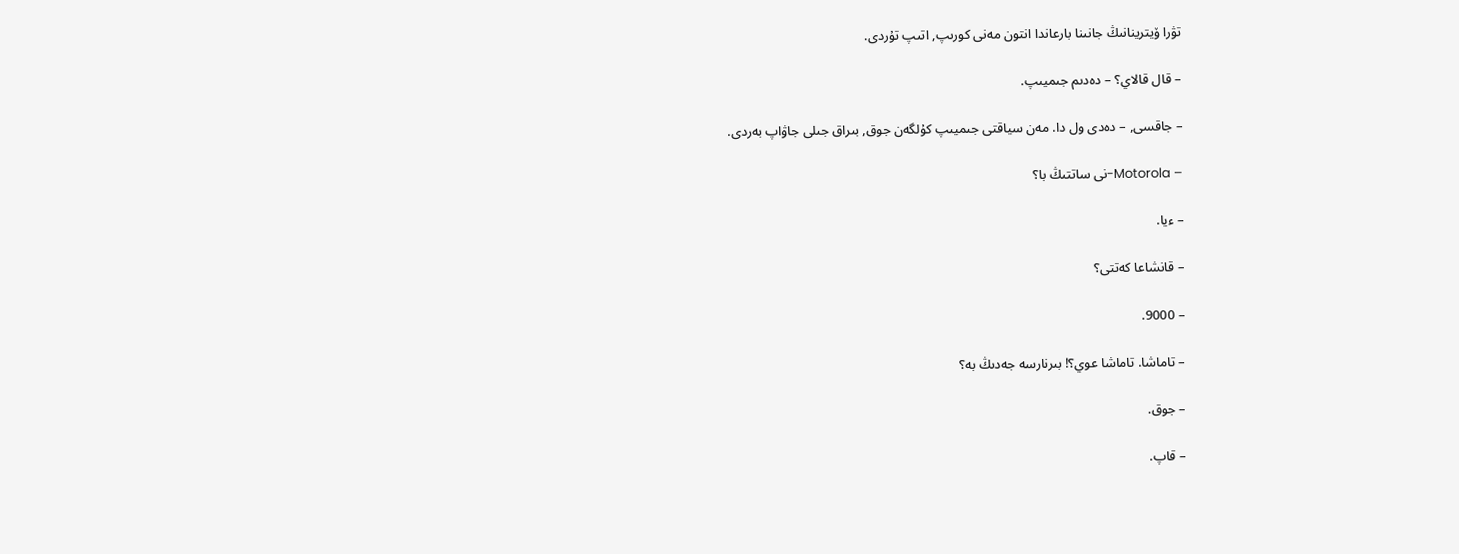تۋرا ۆيترينانىڭ جانىنا بارعاندا انتون مەنى كورىپ, اتىپ تۇردى.

– قال قالاي؟ – دەدىم جىميىپ.

– جاقسى, – دەدى ول دا. مەن سياقتى جىميىپ كۇلگەن جوق, بىراق جىلى جاۋاپ بەردى.

– Motorola-نى ساتتىڭ با؟

– ءيا.

– قانشاعا كەتتى؟

– 9000.

– تاماشا. تاماشا عوي؟! بىرنارسە جەدىڭ بە؟

– جوق.

– قاپ.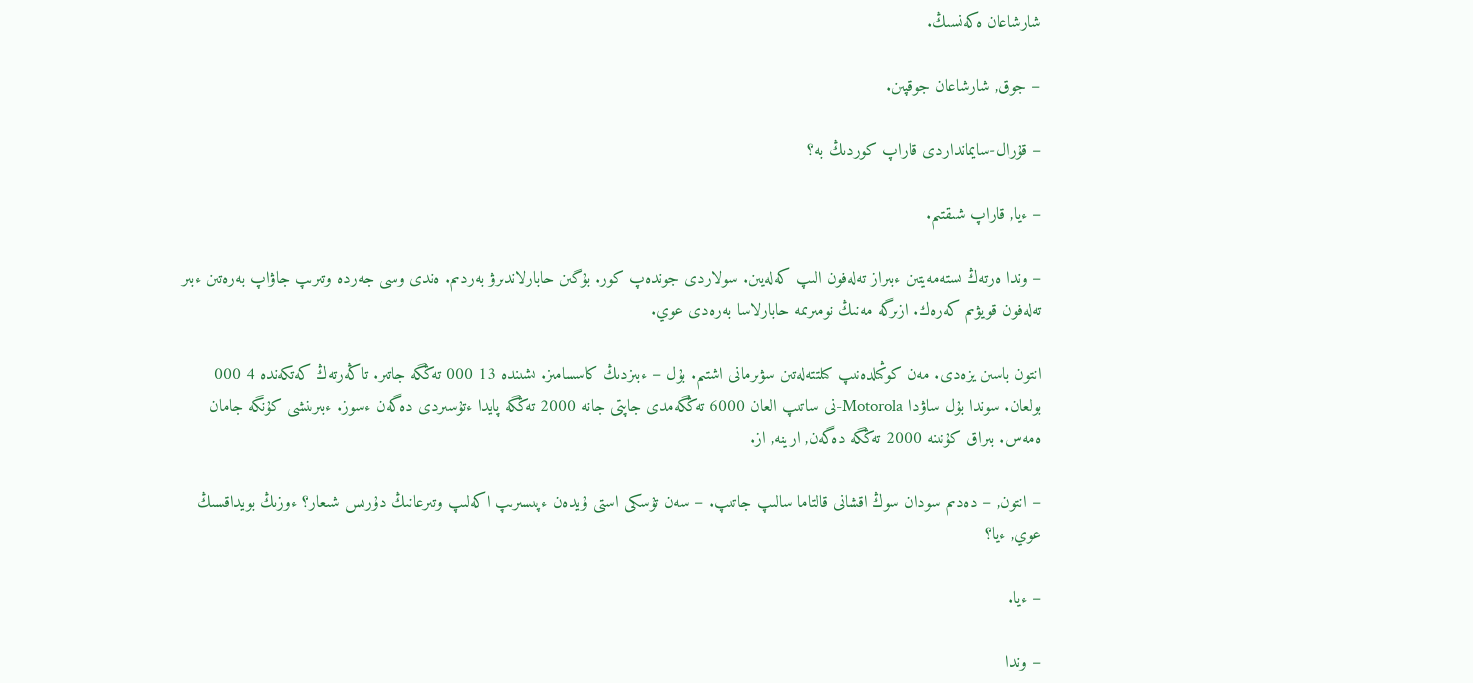شارشاعان ەكەنسىڭ.

– جوق, شارشاعان جوقپىن.

– قۇرال-سايمانداردى قاراپ كوردىڭ بە؟

– ءيا, قاراپ شىقتىم.

– وندا ەرتەڭ ىستەمەيتىن ءبىراز تەلەفون الىپ كەلەيىن. سولاردى جوندەپ كور. بۇگىن حابارلاندىرۋ بەردىم. ەندى وسى جەردە وتىرىپ جاۋاپ بەرەتىن ءبىر تەلەفون قويۋىم كەرەك. ازىرگە مەنىڭ نومىرىمە حابارلاسا بەرەدى عوي.

انتون باسىن يزەدى. مەن كوڭىلدەنىپ كىلتتەلەتىن سۋىرمانى اشتىم. بۇل – ءبىزدىڭ كاسسامىز. ىشىندە 13 000 تەڭگە جاتىر. تاڭەرتەڭ كەتكەندە 4 000 بولعان. سوندا بۇل ساۋدا Motorola-نى ساتىپ العان 6000 تەڭگەمدى جاپتى جانە 2000 تەڭگە پايدا ءتۇسىردى دەگەن ءسوز. ءبىرىنشى كۇنگە جامان ەمەس. بىراق كۇنىنە 2000 تەڭگە دەگەن, ارينە, از.

– انتون, – دەدىم سودان سوڭ اقشانى قالتاما سالىپ جاتىپ. – سەن تۇسكى استى ۇيدەن ءپىسىرىپ اكەلىپ وتىرعانىڭ دۇرىس شىعار؟ ءوزىڭ بويداقسىڭ عوي, ءيا؟

– ءيا.

– وندا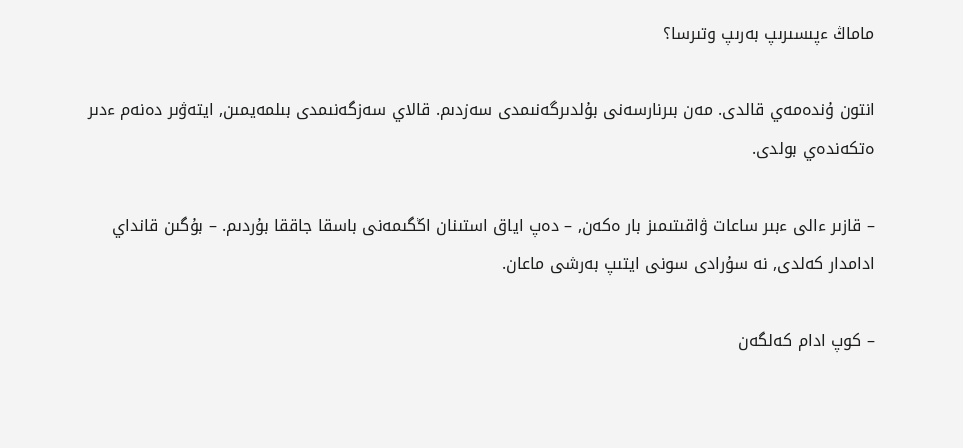ماماڭ ءپىسىرىپ بەرىپ وتىرسا؟

انتون ۇندەمەي قالدى. مەن بىرنارسەنى بۇلدىرگەنىمدى سەزدىم. قالاي سەزگەنىمدى بىلمەيمىن, ايتەۋىر دەنەم ءدىر ەتكەندەي بولدى.

– قازىر ءالى ءبىر ساعات ۋاقىتىمىز بار ەكەن, – دەپ اياق استىنان اڭگىمەنى باسقا جاققا بۇردىم. – بۇگىن قانداي ادامدار كەلدى, نە سۇرادى سونى ايتىپ بەرشى ماعان.

– كوپ ادام كەلگەن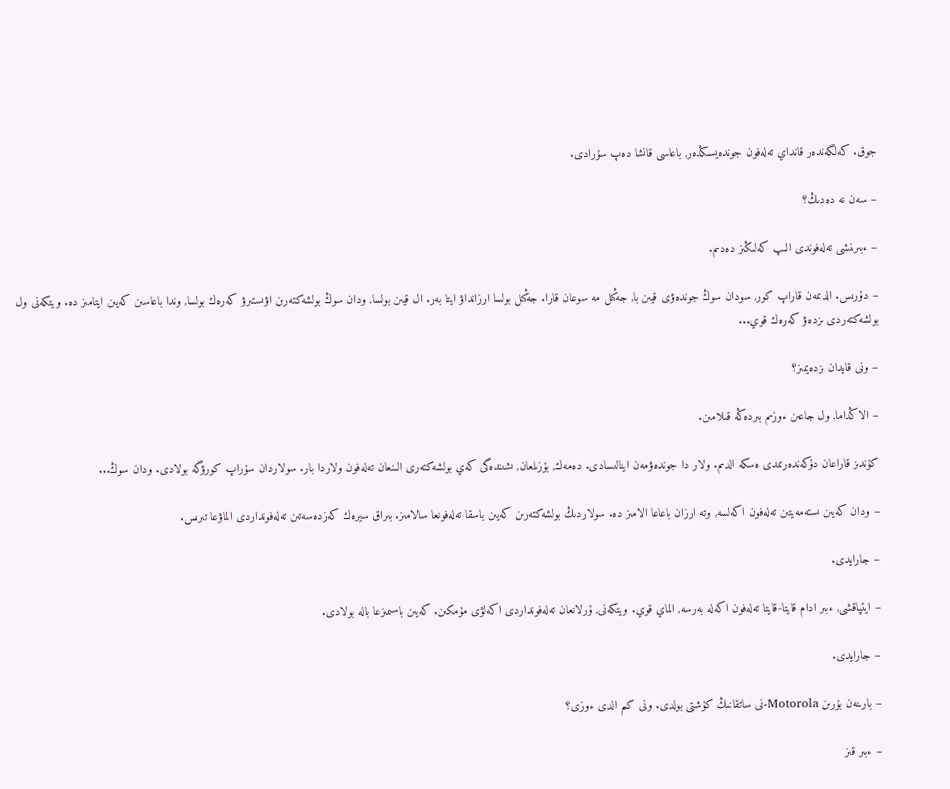جوق. كەلگەندەر قانداي تەلەفون جوندەيسىڭدەر, باعاسى قانشا دەپ سۇرادى.

– سەن نە دەدىڭ؟

– ءبىرىنشى تەلەفوندى الىپ كەلىڭىز دەدىم.

– دۇرىس. الدىمەن قاراپ كور, سودان سوڭ جوندەۋى قيىن با, جەڭىل مە سوعان قارا. جەڭىل بولسا ارزانداۋ ايتا بەر. ال قيىن بولسا, ودان سوڭ بولشەكتەرىن اۋىستىرۋ كەرەك بولسا, وندا باعاسىن كەيىن ايتامىز دە. ويتكەنى ول بولشەكتەردى ىزدەۋ كەرەك قوي...

– ونى قايدان ىزدەيمىز؟

– الاڭداما, ول جاعىن ءوزىم بىردەڭە قىلامىن.

كۇندىز قاراعان دۇكەندەرىمدى ەسكە الدىم. ولار دا جوندەۋمەن اينالىسادى. دەمەك, بۇزىلعان, ىشىندەگى كەي بولشەكتەرى الىنعان تەلەفون ولاردا بار. سولاردان سۇراپ كورۋگە بولادى. ودان سوڭ...

– ودان كەيىن ىستەمەيتىن تەلەفون اكەلسە, وتە ارزان باعاعا الامىز دە. سولاردىڭ بولشەكتەرىن كەيىن باسقا تەلەفونعا سالامىز. بىراق سيرەك كەزدەسەتىن تەلەفونداردى الماۋعا تىرىس.

– جارايدى.

– ايتپاقشى, ءبىر ادام قايتا-قايتا تەلەفون اكەلە بەرسە, الماي قوي. ويتكەنى, ۇرلانعان تەلەفونداردى اكەلۋى مۇمكىن. كەيىن باسىمىزعا بالە بولادى.

– جارايدى.

– بارىنەن بۇرىن Motorola-نى ساتقانىڭ كۇشتى بولدى. ونى كىم الدى ءوزى؟

– ءبىر قىز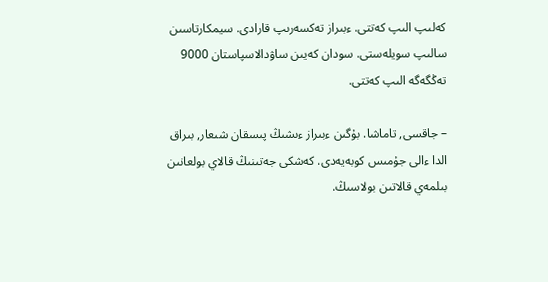كەلىپ الىپ كەتتى. ءبىراز تەكسەرىپ قارادى. سيمكارتاسىن سالىپ سويلەستى. سودان كەيىن ساۋدالاسپاستان 9000 تەڭگەگە الىپ كەتتى.

– جاقسى, تاماشا. بۇگىن ءبىراز ءىشىڭ پىسقان شىعار, بىراق الدا ءالى جۇمىس كوبەيەدى. كەشكى جەتىنىڭ قالاي بولعانىن بىلمەي قالاتىن بولاسىڭ.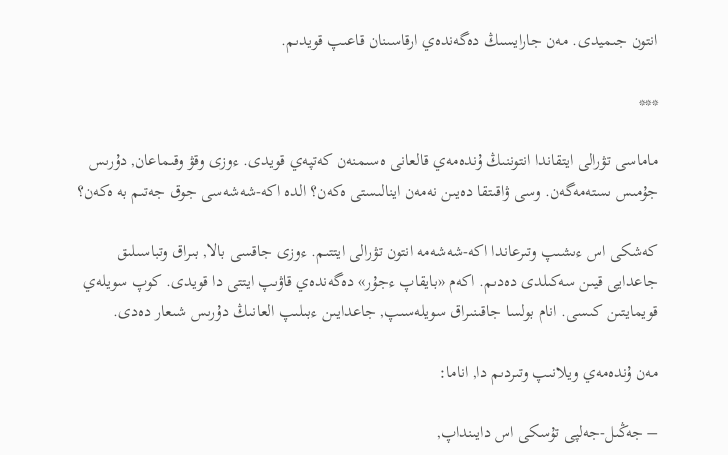انتون جىميدى. مەن جارايسىڭ دەگەندەي ارقاسىنان قاعىپ قويدىم.

***

ماماسى تۋرالى ايتقاندا انتوننىڭ ۇندەمەي قالعانى ەسىمنەن كەتپەي قويدى. ءوزى وقۋ وقىماعان, دۇرىس جۇمىس ىستەمەگەن. وسى ۋاقىتقا دەيىن نەمەن اينالىستى ەكەن؟ الدە اكە-شەشەسى جوق جەتىم بە ەكەن؟

كەشكى اس ءىشىپ وتىرعاندا اكە-شەشەمە انتون تۋرالى ايتتىم. ءوزى جاقسى بالا, بىراق وتباسىلىق جاعدايى قيىن سەكىلدى دەدىم. اكەم «بايقاپ ءجۇر» دەگەندەي قاۋىپ ايتتى دا قويدى. كوپ سويلەي قويمايتىن كىسى. انام بولسا جاقىنىراق سويلەسىپ, جاعدايىن ءبىلىپ العانىڭ دۇرىس شىعار دەدى.

مەن ۇندەمەي ويلانىپ وتىردىم دا, اناما:

– جەڭىل-جەلپى تۇسكى اس دايىنداپ,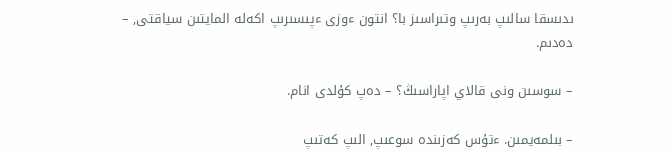ىدىسقا سالىپ بەرىپ وتىراسىز با؟ انتون ءوزى ءپىسىرىپ اكەلە المايتىن سياقتى, – دەدىم.

– سوسىن ونى قالاي اپاراسىڭ؟ – دەپ كۇلدى انام.

– بىلمەيمىن. ءتۇس كەزىندە سوعىپ, الىپ كەتىپ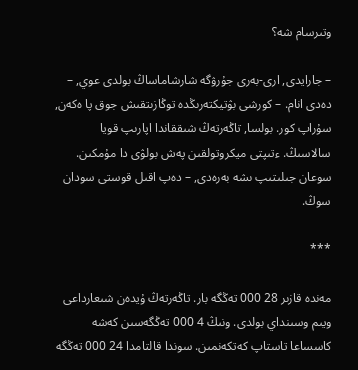وتىرسام شە؟

– جارايدى, ارى-بەرى جۇرۋگە شارشاماساڭ بولدى عوي, – دەدى انام. – كورشى بۋتيكتەرىڭدە توڭازىتقىش جوق پا ەكەن, سۇراپ كور. بولسا, تاڭەرتەڭ شىققاندا اپارىپ قويا سالاسىڭ. ءتىپتى ميكروتولقىن پەش بولۋى دا مۇمكىن. سوعان جىلىتىپ ىشە بەرەدى, – دەپ اقىل قوستى سودان سوڭ.

***

مەندە قازىر 28 000 تەڭگە بار. تاڭەرتەڭ ۇيدەن شىعارداعى ويىم وسىنداي بولدى. ونىڭ 4 000 تەڭگەسىن كەشە كاسساعا تاستاپ كەتكەنمىن. سوندا قالتامدا 24 000 تەڭگە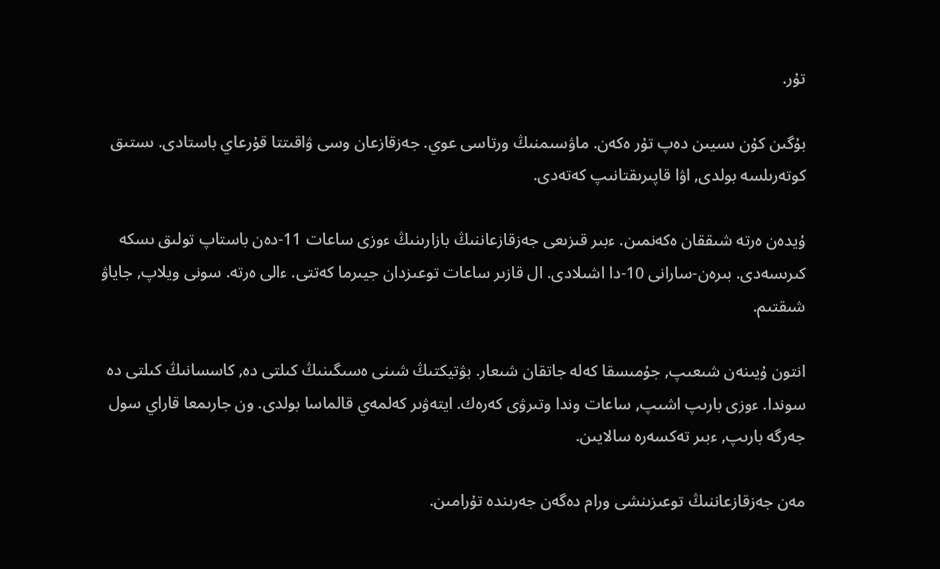تۇر.

بۇگىن كۇن ىسيىن دەپ تۇر ەكەن. ماۋسىمنىڭ ورتاسى عوي. جەزقازعان وسى ۋاقىتتا قۇرعاي باستادى. ىستىق كوتەرىلسە بولدى, اۋا قاپىرىقتانىپ كەتەدى.

ۇيدەن ەرتە شىققان ەكەنمىن. ءبىر قىزىعى جەزقازعاننىڭ بازارىنىڭ ءوزى ساعات 11-دەن باستاپ تولىق ىسكە كىرىسەدى. بىرەن-سارانى 10-دا اشىلادى. ال قازىر ساعات توعىزدان جيىرما كەتتى. ءالى ەرتە. سونى ويلاپ, جاياۋ شىقتىم.

انتون ۇيىنەن شىعىپ, جۇمىسقا كەلە جاتقان شىعار. بۋتيكتىڭ شىنى ەسىگىنىڭ كىلتى دە, كاسسانىڭ كىلتى دە سوندا. ءوزى بارىپ اشىپ, ساعات وندا وتىرۋى كەرەك. ايتەۋىر كەلمەي قالماسا بولدى. ون جارىمعا قاراي سول جەرگە بارىپ, ءبىر تەكسەرە سالايىن.

مەن جەزقازعاننىڭ توعىزىنشى ورام دەگەن جەرىندە تۇرامىن.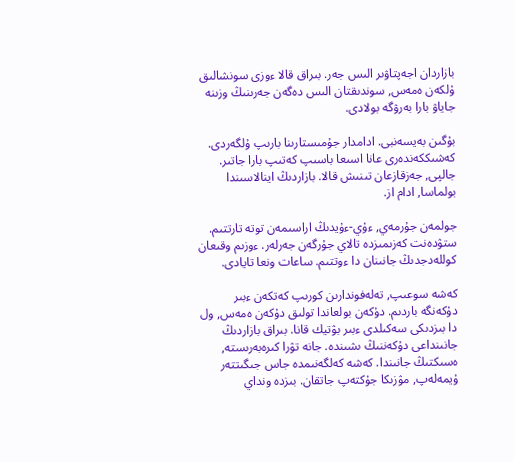بازاردان اجەپتاۋىر الىس جەر. بىراق قالا ءوزى سونشالىق ۇلكەن ەمەس, سوندىقتان الىس دەگەن جەرىنىڭ وزىنە جاياۋ بارا بەرۋگە بولادى.

بۇگىن بەيسەنبى. ادامدار جۇمىستارىنا بارىپ ۇلگەردى. كەشىككەندەرى عانا اسىعا باسىپ كەتىپ بارا جاتىر. جالپى, جەزقازعان تىنىش قالا. بازاردىڭ اينالاسىندا بولماسا, ادام از.

جولمەن جۇرمەي, ءۇي-ءۇيدىڭ اراسىمەن توتە تارتتىم. ستۋدەنت كەزىمىزدە تالاي جۇرگەن جەرلەر. ءوزىم وقىعان كوللەدجدىڭ جانىنان دا ءوتتىم. ساعات ونعا تايادى.

كەشە سوعىپ, تەلەفوندارىن كورىپ كەتكەن ءبىر دۇكەنگە باردىم. دۇكەن بولعاندا تولىق دۇكەن ەمەس, ول دا بىزدىكى سەكىلدى ءبىر بۋتيك قانا. بىراق بازاردىڭ جانىنداعى دۇكەننىڭ ىشىندە. جانە تۋرا كىرەبەرىستە, ەسىكتىڭ جانىندا. كەشە كەلگەنىمدە جاس جىگىتتەر ۇيمەلەپ, مۋزىكا جۇكتەپ جاتقان. بىزدە ونداي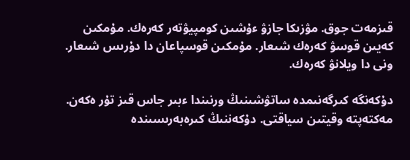قىزمەت جوق. مۋزىكا جازۋ ءۇشىن كومپيۋتەر كەرەك. مۇمكىن كەيىن قوسۋ كەرەك شىعار. مۇمكىن قوسپاعان دا دۇرىس شىعار. ونى دا ويلانۋ كەرەك.

دۇكەنگە كىرگەنىمدە ساتۋشىنىڭ ورنىندا ءبىر جاس قىز تۇر ەكەن. مەكتەپتە وقيتىن سياقتى. دۇكەننىڭ كىرەبەرىسىندە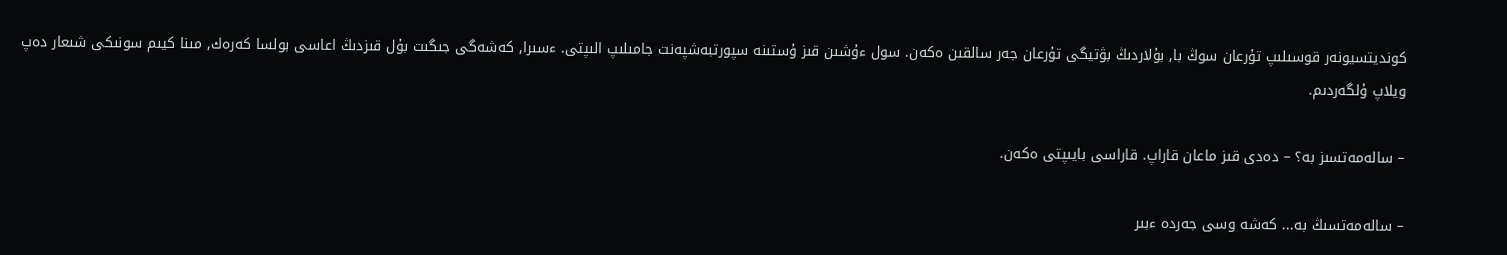كونديتسيونەر قوسىلىپ تۇرعان سوڭ با, بۇلاردىڭ بۋتيگى تۇرعان جەر سالقىن ەكەن. سول ءۇشىن قىز ۇستىنە سپورتبەشپەنت جامىلىپ الىپتى. ءسىرا, كەشەگى جىگىت بۇل قىزدىڭ اعاسى بولسا كەرەك, مىنا كيىم سونىكى شىعار دەپ ويلاپ ۇلگەردىم.

– سالەمەتسىز بە؟ – دەدى قىز ماعان قاراپ. قاراسى بايىپتى ەكەن.

– سالەمەتسىڭ بە... كەشە وسى جەردە ءبىر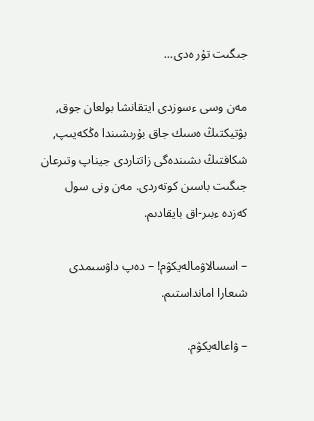جىگىت تۇر ەدى...

مەن وسى ءسوزدى ايتقانشا بولعان جوق, بۋتيكتىڭ ەسىك جاق بۇرىشىندا ەڭكەيىپ, شكافتىڭ ىشىندەگى زاتتاردى جيناپ وتىرعان جىگىت باسىن كوتەردى. مەن ونى سول كەزدە ءبىر-اق بايقادىم.

– اسسالاۋمالەيكۋم! – دەپ داۋسىمدى شىعارا امانداستىم.

– ۋاعالەيكۋم.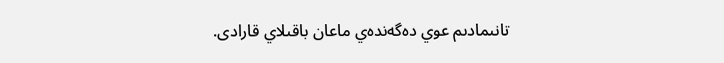تانىمادىم عوي دەگەندەي ماعان باقىلاي قارادى.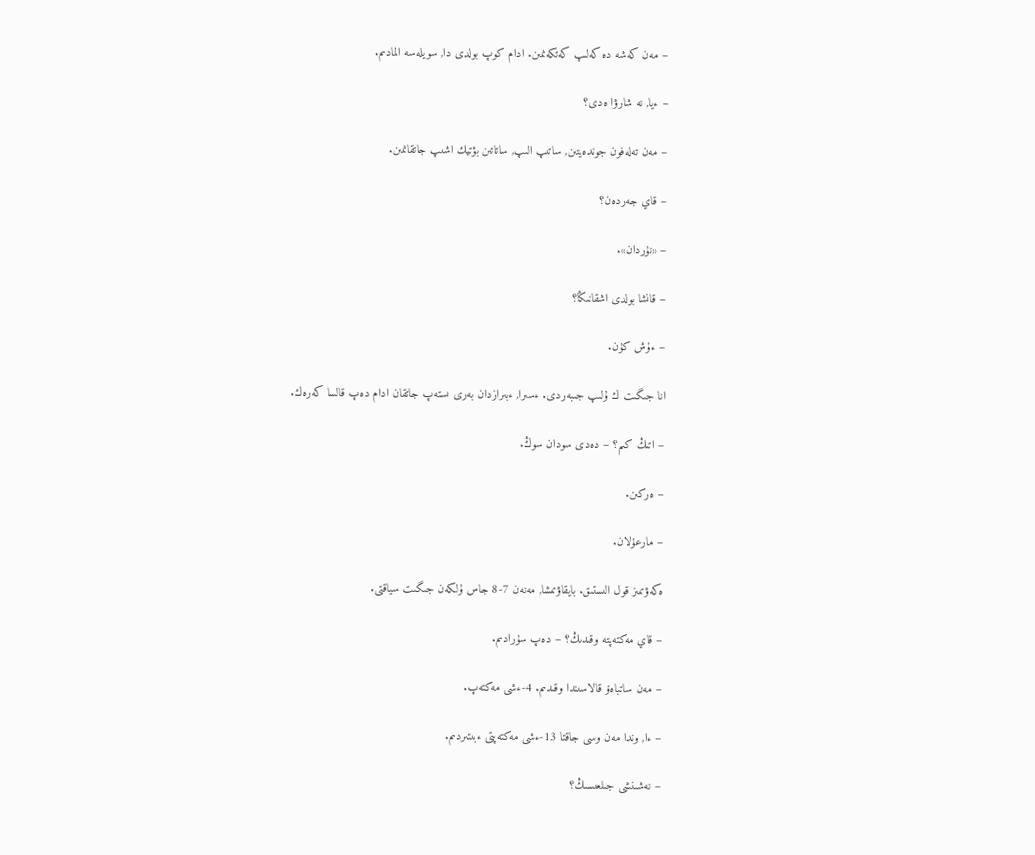– مەن كەشە دە كەلىپ كەتكەنمىن. ادام كوپ بولدى دا, سويلەسە المادىم.

– ءيا, نە شارۋا ەدى؟

– مەن تەلەفون جوندەيتىن, ساتىپ الىپ, ساتاتىن بۋتيك اشىپ جاتقانمىن.

– قاي جەردەن؟

– «نۇردان».

– قانشا بولدى اشقانىڭا؟

– ءۇش كۇن.

انا جىگىت ك ۇلىپ جىبەردى. ءسىرا, ءبىرازدان بەرى ىستەپ جاتقان ادام دەپ قالسا كەرەك.

– اتىڭ كىم؟ – دەدى سودان سوڭ.

– ەركىن.

– مارعۇلان.

ەكەۋىمىز قول الىستىق. بايقاۋىمشا, مەنەن 7-8 جاس ۇلكەن جىگىت سياقتى.

– قاي مەكتەپتە وقىدىڭ؟ – دەپ سۇرادىم.

– مەن ساتباەۆ قالاسىندا وقىدىم. 4-ءشى مەكتەپ.

– ءا, وندا مەن وسى جاقتا 13-ءشى مەكتەپتى ءبىتىردىم.

– نەشىنشى جىلعىسىڭ؟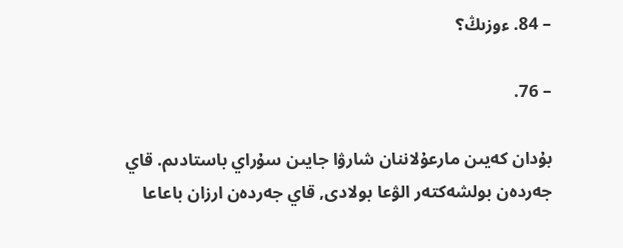– 84. ءوزىڭ؟

– 76.

بۇدان كەيىن مارعۇلاننان شارۋا جايىن سۇراي باستادىم. قاي جەردەن بولشەكتەر الۋعا بولادى, قاي جەردەن ارزان باعاعا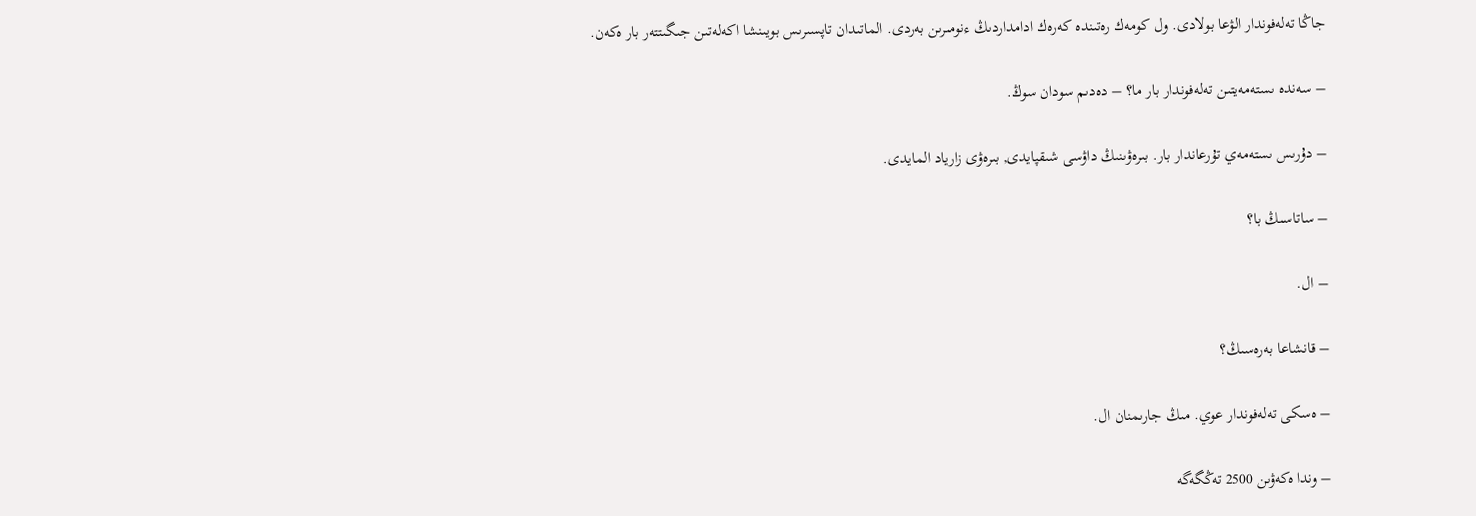جاڭا تەلەفوندار الۋعا بولادى. ول كومەك رەتىندە كەرەك ادامداردىڭ ءنومىرىن بەردى. الماتىدان تاپسىرىس بويىنشا اكەلەتىن جىگىتتەر بار ەكەن.

– سەندە ىستەمەيتىن تەلەفوندار بار ما؟ – دەدىم سودان سوڭ.

– دۇرىس ىستەمەي تۇرعاندار بار. بىرەۋىنىڭ داۋسى شىقپايدى, بىرەۋى زارياد المايدى.

– ساتاسىڭ با؟

– ال.

– قانشاعا بەرەسىڭ؟

– ەسكى تەلەفوندار عوي. مىڭ جارىمنان ال.

– وندا ەكەۋىن 2500 تەڭگەگە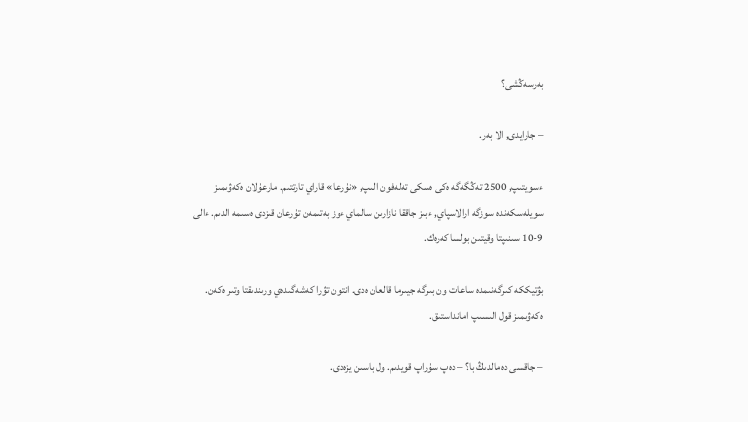بەرسەڭشى؟

– جارايدى, الا بەر.

ءسويتىپ, 2500 تەڭگەگە ەكى ەسكى تەلەفون الىپ, «نۇرعا» قاراي تارتتىم. مارعۇلان ەكەۋىمىز سويلەسكەندە سوزگە ارالاسپاي, ءبىز جاققا نازارىن سالماي ءوز بەتىمەن تۇرعان قىزدى ەسىمە الدىم. ءالى 9-10 سىنىپتا وقيتىن بولسا كەرەك.

بۋتيككە كىرگەنىمدە ساعات ون بىرگە جيىرما قالعان ەدى. انتون تۋرا كەشەگىدەي ورىندىقتا وتىر ەكەن. ەكەۋىمىز قول الىسىپ امانداستىق.

– جاقسى دەمالدىڭ با؟ – دەپ سۇراپ قويدىم. ول باسىن يزەدى.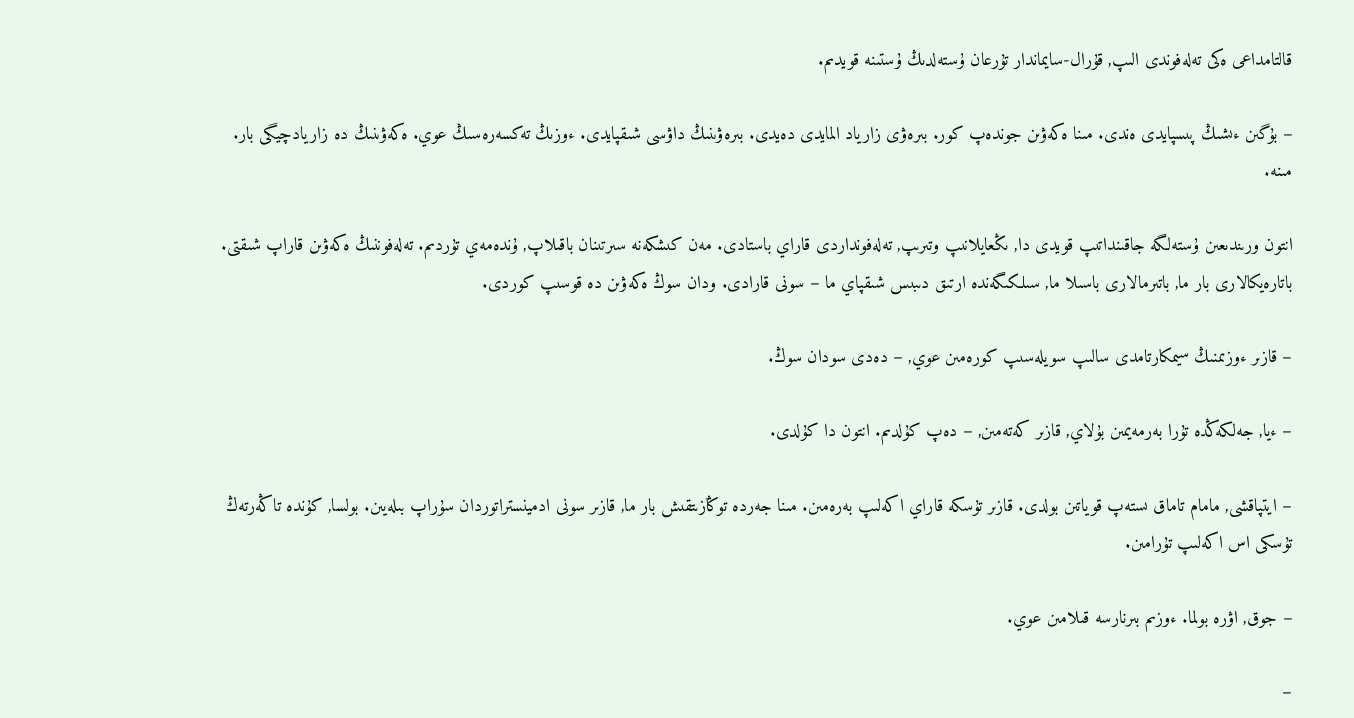قالتامداعى ەكى تەلەفوندى الىپ, قۇرال-سايماندار تۇرعان ۇستەلدىڭ ۇستىنە قويدىم.

– بۇگىن ءىشىڭ پىسپايدى ەندى. مىنا ەكەۋىن جوندەپ كور. بىرەۋى زارياد المايدى دەيدى. بىرەۋىنىڭ داۋسى شىقپايدى. ءوزىڭ تەكسەرەسىڭ عوي. ەكەۋىنىڭ دە زاريادچيگى بار. مىنە.

انتون ورىندىعىن ۇستەلگە جاقىنداتىپ قويدى دا, ىڭعايلانىپ وتىرىپ, تەلەفونداردى قاراي باستادى. مەن كىشكەنە سىرتىنان باقىلاپ, ۇندەمەي تۇردىم. تەلەفوننىڭ ەكەۋىن قاراپ شىقتى. باتارەيكالارى بار ما, باتىرمالارى باسىلا ما, سىلكىگەندە ارتىق دىبىس شىقپاي ما – سونى قارادى. ودان سوڭ ەكەۋىن دە قوسىپ كوردى.

– قازىر ءوزىمنىڭ سيمكارتامدى سالىپ سويلەسىپ كورەمىن عوي, – دەدى سودان سوڭ.

– ءيا, جەلكەڭدە تۇرا بەرمەيمىن بۇلاي, قازىر كەتەمىن, – دەپ كۇلدىم. انتون دا كۇلدى.

– ايتپاقشى, مامام تاماق ىستەپ قوياتىن بولدى. قازىر تۇسكە قاراي اكەلىپ بەرەمىن. مىنا جەردە توڭازىتقىش بار ما, قازىر سونى ادمينستراتوردان سۇراپ بىلەيىن. بولسا, كۇندە تاڭەرتەڭ تۇسكى اس اكەلىپ تۇرامىن.

– جوق, اۋرە بولما. ءوزىم بىرنارسە قىلامىن عوي.

–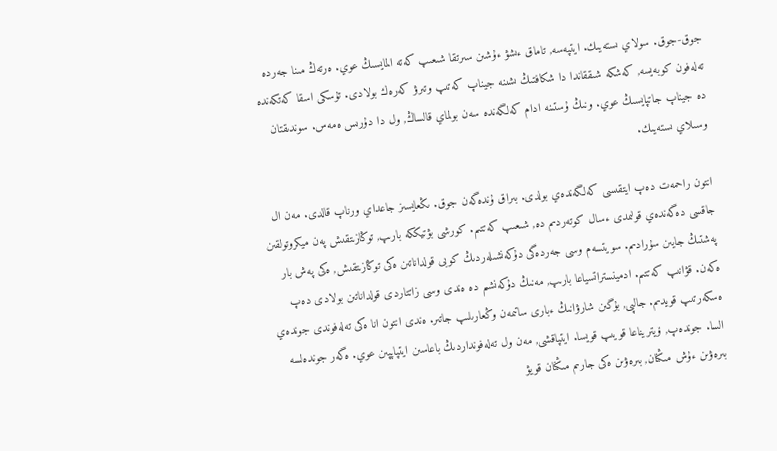جوق-جوق. سولاي ىستەيىك. ايتپەسە, تاماق ءىشۋ ءۇشىن سىرتقا شىعىپ كەتە المايسىڭ عوي. ەرتەڭ مىنا جەردە تەلەفون كوبەيسە, كەشكە شىققاندا دا شكافتىڭ ىشىنە جيناپ كەتىپ وتىرۋ كەرەك بولادى. تۇسكى اسقا كەتكەندە دە جيناپ جاتپايسىڭ عوي. ونىڭ ۇستىنە ادام كەلگەندە سەن بولماي قالساڭ, ول دا دۇرىس ەمەس. سوندىقتان وسىلاي ىستەيىك.

انتون راحمەت دەپ ايتقىسى كەلگەندەي بولدى. بىراق ۇندەگەن جوق. ىڭعايسىز جاعداي ورناپ قالدى. مەن ال جاقسى دەگەندەي قولىمدى ءسال كوتەردىم دە, شىعىپ كەتتىم. كورشى بۋتيككە بارىپ, توڭازىتقىش پەن ميكروتولقىن پەشتىڭ جايىن سۇرادىم. سويتسەم وسى جەردەگى دۇكەنشىلەردىڭ كوبى قولداناتىن ەكى توڭازىتقىش, ەكى پەش بار ەكەن. قۋانىپ كەتتىم. ادمينستراتسياعا بارىپ, مەنىڭ دۇكەنشىم دە ەندى وسى زاتتاردى قولداناتىن بولادى دەپ ەسكەرتىپ قويدىم. جالپى, بۇگىن شارۋانىڭ ءبارى ساتىمەن وڭعارىلىپ جاتىر. ەندى انتون انا ەكى تەلەفوندى جوندەي السا. جوندەپ, ۆيتريناعا قويىپ قويسا. ايتپاقشى, مەن ول تەلەفونداردىڭ باعاسىن ايتپاپپىن عوي. ەگەر جوندەلسە بىرەۋىن ءۇش مىڭنان, بىرەۋىن ەكى جارىم مىڭنان قويۋ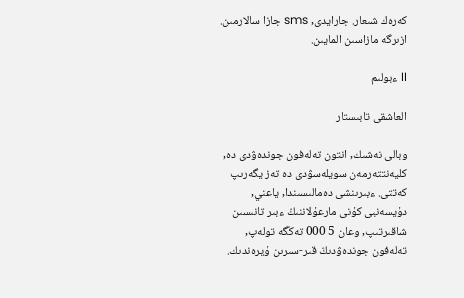كەرەك شىعار. جارايدى, sms جازا سالارمىن. ازىرگە مازاسىن المايىن.

II ءبولىم

العاشقى تابىستار

وبالى نەشىك, انتون تەلەفون جوندەۋدى دە, كليەنتتەرمەن سويلەسۋدى دە تەز يگەرىپ كەتتى. ءبىرىنشى دەمالىسىندا, ياعني, دۇيسەنبى كۇنى مارعۇلاننىڭ ءبىر تانىسىن شاقىرتىپ, وعان 5 000 تەڭگە تولەپ, تەلەفون جوندەۋدىڭ قىر-سىرىن ۇيرەندىك.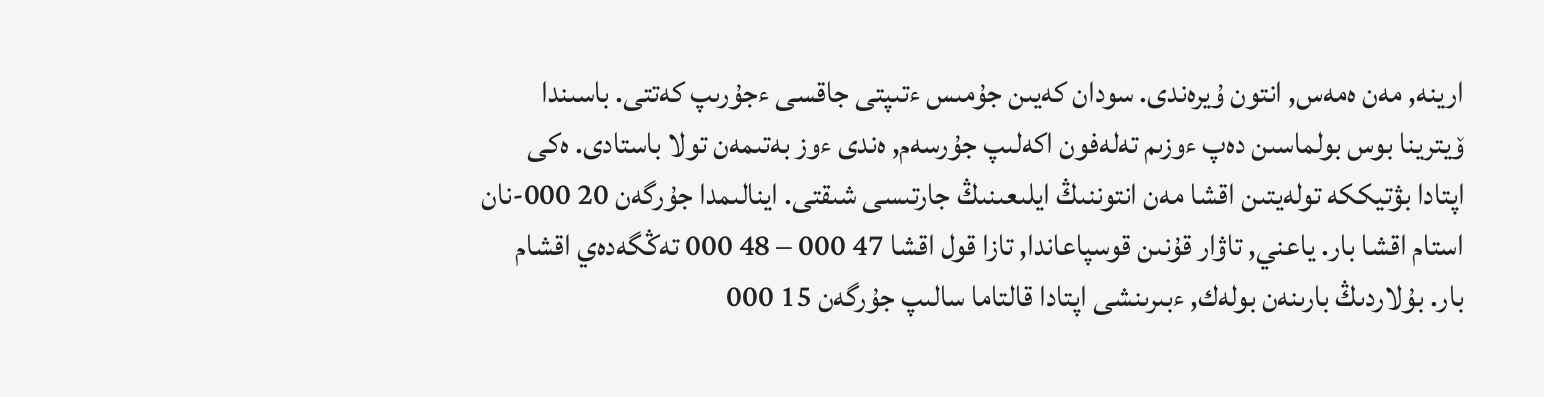ارينە, مەن ەمەس, انتون ۇيرەندى. سودان كەيىن جۇمىس ءتىپتى جاقسى ءجۇرىپ كەتتى. باسىندا ۆيترينا بوس بولماسىن دەپ ءوزىم تەلەفون اكەلىپ جۇرسەم, ەندى ءوز بەتىمەن تولا باستادى. ەكى اپتادا بۋتيككە تولەيتىن اقشا مەن انتوننىڭ ايلىعىنىڭ جارتىسى شىقتى. اينالىمدا جۇرگەن 20 000-نان استام اقشا بار. ياعني, تاۋار قۇنىن قوسپاعاندا, تازا قول اقشا 47 000 – 48 000 تەڭگەدەي اقشام بار. بۇلاردىڭ بارىنەن بولەك, ءبىرىنشى اپتادا قالتاما سالىپ جۇرگەن 15 000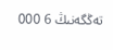تەڭگەنىڭ 6 000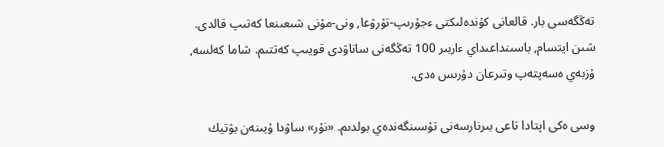تەڭگەسى بار. قالعانى كۇندەلىكتى ءجۇرىپ-تۇرۋعا, ونى-مۇنى شىعىنعا كەتىپ قالدى. شىن ايتسام, باسىنداعىداي ءاربىر 100 تەڭگەنى ساناۋدى قويىپ كەتتىم. شاما كەلسە, ۇزبەي ەسەپتەپ وتىرعان دۇرىس ەدى.

وسى ەكى اپتادا تاعى بىرنارسەنى تۇسىنگەندەي بولدىم. «نۇر» ساۋدا ۇيىنەن بۋتيك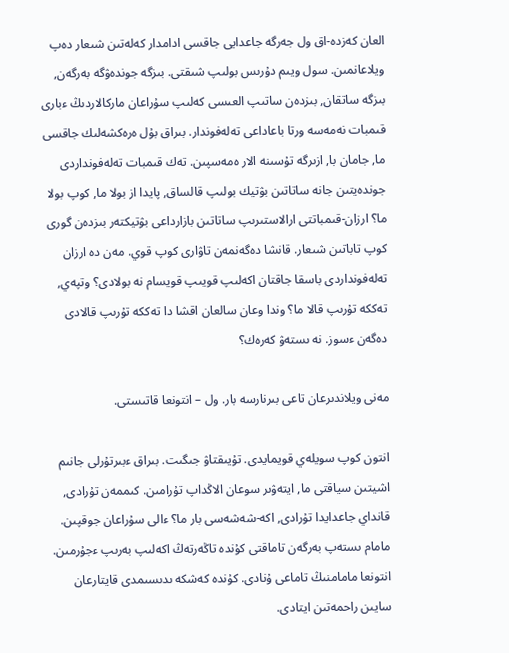العان كەزدە-اق ول جەرگە جاعدايى جاقسى ادامدار كەلەتىن شىعار دەپ ويلاعانمىن. سول ويىم دۇرىس بولىپ شىقتى. بىزگە جوندەۋگە بەرگەن, بىزگە ساتقان, بىزدەن ساتىپ العىسى كەلىپ سۇراعان ماركالاردىڭ ءبارى قىمبات نەمەسە ورتا باعاداعى تەلەفوندار. بىراق بۇل ەرەكشەلىك جاقسى ما, جامان با, ازىرگە تۇسىنە الار ەمەسپىن. تەك قىمبات تەلەفونداردى جوندەيتىن جانە ساتاتىن بۋتيك بولىپ قالساق, پايدا از بولا ما, كوپ بولا ما؟ ارزان-قىمباتتى ارالاستىرىپ ساتاتىن بازارداعى بۋتيكتەر بىزدەن گورى كوپ تاباتىن شىعار. قانشا دەگەنمەن تاۋارى كوپ قوي. مەن دە ارزان تەلەفونداردى باسقا جاقتان اكەلىپ قويىپ قويسام نە بولادى؟ وتپەي, تەككە تۇرىپ قالا ما؟ وندا وعان سالعان اقشا دا تەككە تۇرىپ قالادى دەگەن ءسوز. نە ىستەۋ كەرەك؟

مەنى ويلاندىرعان تاعى بىرنارسە بار. ول – انتونعا قاتىستى.

انتون كوپ سويلەي قويمايدى. تۇيىقتاۋ جىگىت. بىراق ءبىرتۇرلى جانىم اشيتىن سياقتى ما, ايتەۋىر سوعان الاڭداپ تۇرامىن. كىممەن تۇرادى, قانداي جاعدايدا تۇرادى, اكە-شەشەسى بار ما؟ ءالى سۇراعان جوقپىن. مامام ىستەپ بەرگەن تاماقتى كۇندە تاڭەرتەڭ اكەلىپ بەرىپ ءجۇرمىن. انتونعا مامامنىڭ تاماعى ۇنادى. كۇندە كەشكە ىدىسىمدى قايتارعان سايىن راحمەتىن ايتادى.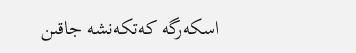اسكەرگە كەتكەنشە جاقىن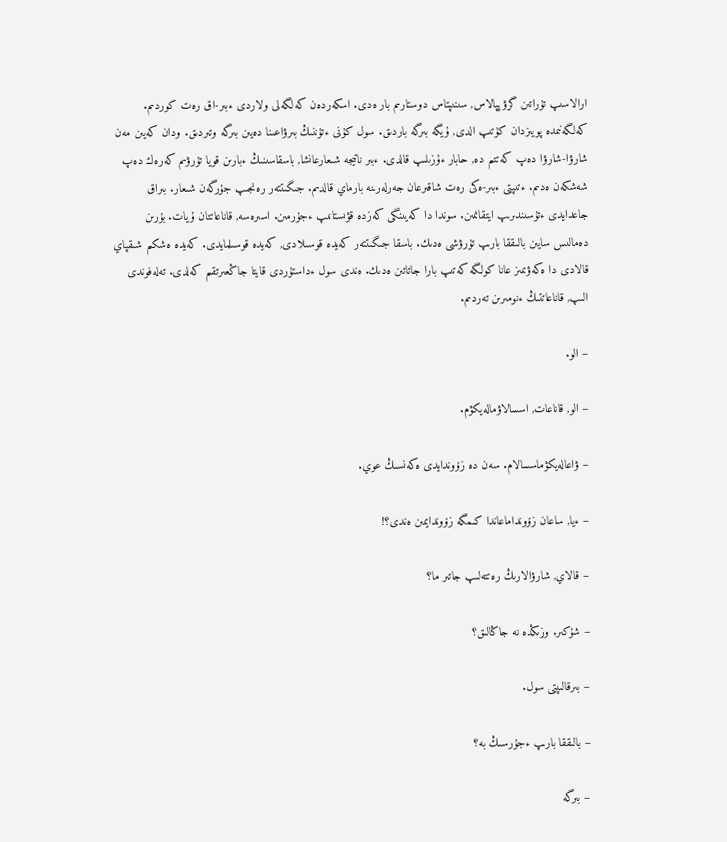ارالاسىپ تۇراتىن گرۋپپالاس, سىنىپتاس دوستارىم بار ەدى. اسكەردەن كەلگەلى ولاردى ءبىر-اق رەت كوردىم. كەلگەنىمدە پويىزدان كۇتىپ الدى, ۇيگە بىرگە باردىق. سول كۇنى ءتۇننىڭ بىرۋاعىنا دەيىن بىرگە وتىردىق. ودان كەيىن مەن شارۋا-شارۋا دەپ كەتتىم دە, حابار ءۇزىلىپ قالدى. ءبىر ناتيجە شىعارعانشا, باسقاسىنىڭ ءبارىن قويا تۇرۋىم كەرەك دەپ شەشكەن ەدىم. ءتىپتى ءبىر-ەكى رەت شاقىرعان جەرلەرىنە بارماي قالدىم. جىگىتتەر رەنجىپ جۇرگەن شىعار. بىراق جاعدايدى ءتۇسىندىرىپ ايتقانمىن. سوندا دا كەيىنگى كەزدە قۋىستانىپ ءجۇرمىن. اسىرەسە, قاناعاتتان ۇيات. بۇرىن دەمالىس سايىن بالىققا بارىپ تۇرۋشى ەدىك. باسقا جىگىتتەر كەيدە قوسىلادى, كەيدە قوسىلمايدى. كەيدە ەشكىم شىقپاي قالادى دا ەكەۋىمىز عانا كولگە كەتىپ بارا جاتاتىن ەدىك. ەندى سول ءداستۇردى قايتا جاڭعىرتقىم كەلدى. تەلەفوندى الىپ, قاناعاتتىڭ ءنومىرىن تەردىم.

– الو.

– الو, قاناعات, اسسالاۋمالەيكۋم.

– ۋاعالەيكۋماسسالام. سەن دە زۆوندايدى ەكەنسىڭ عوي.

– ءيا, ساعان زۆونداماعاندا كىمگە زۆوندايمىن ەندى؟!

– قالاي, شارۋالارىڭ رەتتەلىپ جاتىر ما؟

– شۇكىر. وزىڭدە نە جاڭالىق؟

– بىرقالىپتى سول.

– بالىققا بارىپ ءجۇرسىڭ بە؟

– بىرگە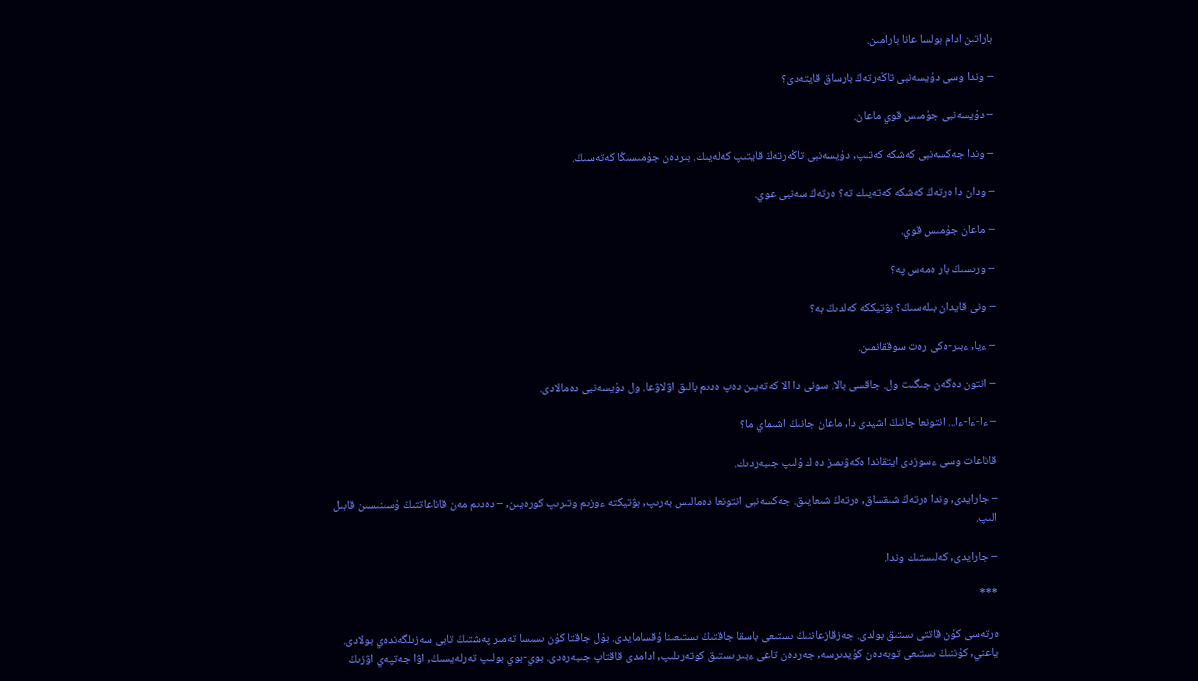باراتىن ادام بولسا عانا بارامىن.

– وندا وسى دۇيسەنبى تاڭەرتەڭ بارساق قايتەدى؟

– دۇيسەنبى جۇمىس قوي ماعان.

– وندا جەكسەنبى كەشكە كەتىپ, دۇيسەنبى تاڭەرتەڭ قايتىپ كەلەيىك. بىردەن جۇمىسىڭا كەتەسىڭ.

– ودان دا ەرتەڭ كەشكە كەتەيىك تە؟ ەرتەڭ سەنبى عوي.

– ماعان جۇمىس قوي.

– ورىسىڭ بار ەمەس پە؟

– ونى قايدان بىلەسىڭ؟ بۋتيككە كەلدىڭ بە؟

– ءيا, ءبىر-ەكى رەت سوققانمىن.

– انتون دەگەن جىگىت ول. جاقسى بالا. سونى دا الا كەتەيىن دەپ ەدىم بالىق اۋلاۋعا. ول دۇيسەنبى دەمالادى.

– ءا-ءا-ءا... انتونعا جانىڭ اشيدى دا, ماعان جانىڭ اشىماي ما؟

قاناعات وسى ءسوزدى ايتقاندا ەكەۋىمىز دە ك ۇلىپ جىبەردىك.

– جارايدى, وندا ەرتەڭ شىقساق, ەرتەڭ شىعايىق. جەكسەنبى انتونعا دەمالىس بەرىپ, بۋتيكتە ءوزىم وتىرىپ كورەيىن, – دەدىم مەن قاناعاتتىڭ ۇسىنىسىن قابىل الىپ.

– جارايدى, كەلىستىك وندا.

***

ەرتەسى كۇن قاتتى ىستىق بولدى. جەزقازعاننىڭ ىستىعى باسقا جاقتىڭ ىستىعىنا ۇقسامايدى. بۇل جاقتا كۇن ىسىسا تەمىر پەشتىڭ تابى سەزىلگەندەي بولادى. ياعني, كۇننىڭ ىستىعى توبەدەن كۇيدىرسە, جەردەن تاعى ءبىر ىستىق كوتەرىلىپ, ادامدى قاقتاپ جىبەرەدى. بوي-بوي بولىپ تەرلەيسىڭ, اۋا جەتپەي اۋزىڭ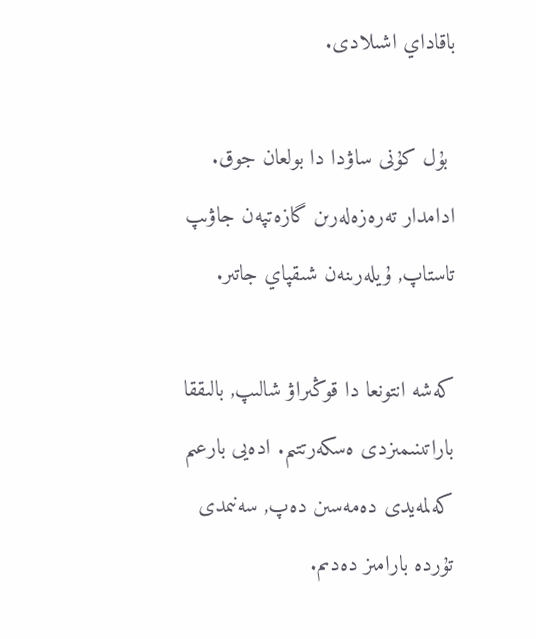باقاداي اشىلادى.

 بۇل كۇنى ساۋدا دا بولعان جوق. ادامدار تەرەزەلەرىن گازەتپەن جاۋىپ تاستاپ, ۇيلەرىنەن شىقپاي جاتىر.

كەشە انتونعا دا قوڭىراۋ شالىپ, بالىققا باراتىنىمىزدى ەسكەرتتىم. ادەيى بارعىم كەلمەيدى دەمەسىن دەپ, سەنىمدى تۇردە بارامىز دەدىم.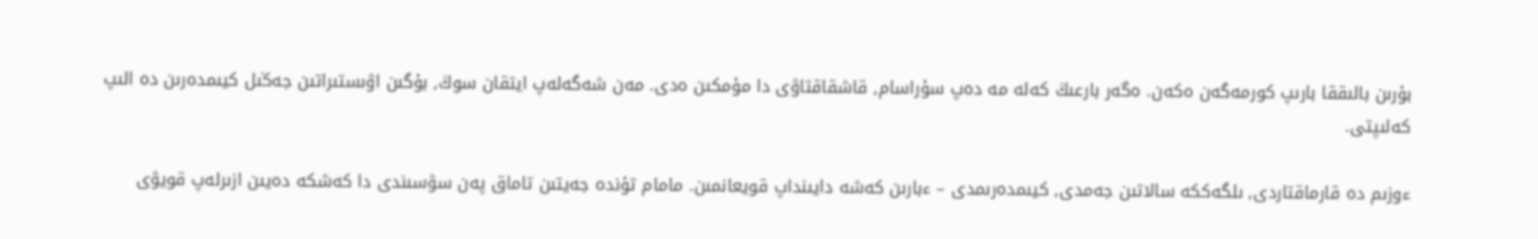بۇرىن بالىققا بارىپ كورمەگەن ەكەن. ەگەر بارعىڭ كەلە مە دەپ سۇراسام, قاشقاقتاۋى دا مۇمكىن ەدى. مەن شەگەلەپ ايتقان سوڭ, بۇگىن اۋىستىراتىن جەڭىل كيىمدەرىن دە الىپ كەلىپتى.

ءوزىم دە قارماقتاردى, ىلگەككە سالاتىن جەمدى, كيىمدەرىمدى – ءبارىن كەشە دايىنداپ قويعانمىن. مامام تۇندە جەيتىن تاماق پەن سۋسىندى دا كەشكە دەيىن ازىرلەپ قويۋى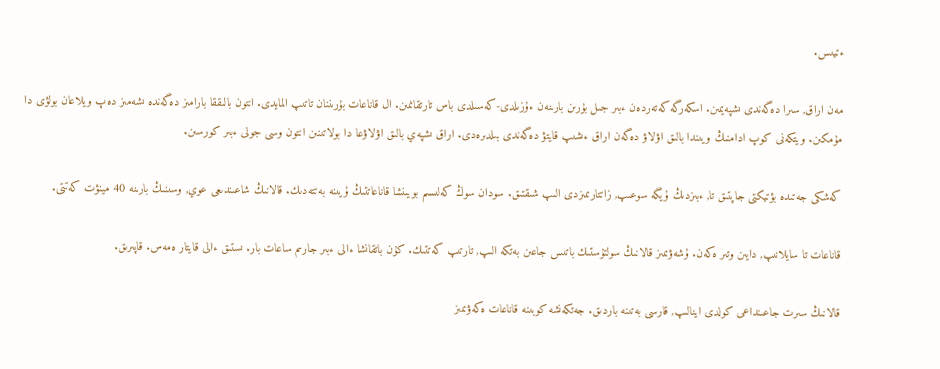ءتيىس.

مەن اراق, سىرا دەگەندى ىشپەيمىن. اسكەرگە كەتەردەن ءبىر جىل بۇرىن بارىنەن ءۇزىلدى-كەسىلدى باس تارتقانمىن. ال قاناعات بۇرىننان تاتىپ المايدى. انتون بالىققا بارامىز دەگەندە ىشەمىز دەپ ويلاعان بولۋى دا مۇمكىن. ويتكەنى كوپ ادامنىڭ ويىندا بالىق اۋلاۋ دەگەن اراق ءىشىپ قايتۋ دەگەندى بىلدىرەدى. اراق ىشپەي بالىق اۋلاۋعا دا بولاتىنىن انتون وسى جولى ءبىر كورسىن.

كەشكى جەتىدە بۋتيكتى جاپتىق تا, ءبىزدىڭ ۇيگە سوعىپ, زاتتارىمىزدى الىپ شىقتىق. سودان سوڭ كەلىسىم بويىنشا قاناعاتتىڭ ۇيىنە بەتتەدىك. قالانىڭ شاعىندىعى عوي, وسىنىڭ بارىنە 40 مينۋت كەتتى.

قاناعات تا سايلانىپ, دايىن وتىر ەكەن. ۇشەۋىمىز قالانىڭ سولتۇستىك باتىس جاعىن بەتكە الىپ, تارتىپ كەتتىك. كۇن باتقانشا ءالى ءبىر جارىم ساعات بار. ىستىق ءالى قايتار ەمەس. قاپىرىق.

قالانىڭ سىرت جاعىنداعى كولدى اينالىپ, قارسى بەتىنە باردىق. جەتكەنشە كوبىنە قاناعات ەكەۋىمىز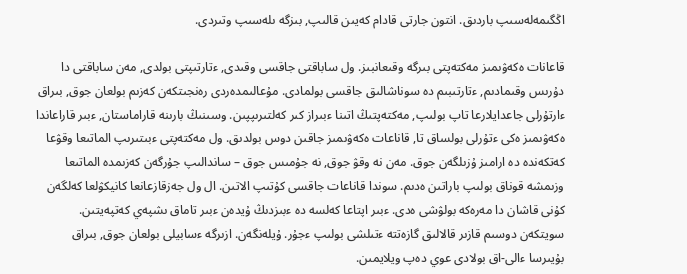اڭگىمەلەسىپ باردىق. انتون جارتى قادام كەيىن قالىپ, بىزگە ىلەسىپ وتىردى.

قاعانات ەكەۋىمىز مەكتەپتى بىرگە وقىعانبىز. ول ساباقتى جاقسى وقىدى, ءتارتىپتى بولدى, مەن ساباقتى دا دۇرىس وقىمادىم, ءتارتىبىم دە سوناشالىق جاقسى بولمادى. مۇعالىمدەردى رەنجىتكەن كەزىم بولعان جوق, بىراق ءارتۇرلى جاعدايلارعا تاپ بولىپ, مەكتەپتىڭ اتىنا ءبىراز كىر كەلتىرىپپىن. وسىنىڭ بارىنە قاراماستان, ءبىر قاراعاندا ەكەۋىمىز ەكى ءتۇرلى بولساق تا, قاناعات ەكەۋىمىز جاقىن دوس بولدىق. ول مەكتەپتى ءبىتىرىپ الماتىعا وقۋعا كەتكەندە دە ارامىز ۇزىلگەن جوق. مەن نە وقۋ جوق, نە جۇمىس جوق – ساندالىپ جۇرگەن كەزىمدە الماتىعا وزىمشە قوناق بولىپ باراتىن ەدىم. سوندا قاناعات جاقسى كۇتىپ الاتىن. ال ول جەزقازعانعا كانيكۋلعا كەلگەن كۇنى قاشان دا مەرەكە بولۋشى ەدى. ءبىر اپتاعا كەلسە دە ءبىزدىڭ ۇيدەن ءبىر تاماق ىشپەي كەتپەيتىن. سويتكەن دوسىم قازىر قالالىق گازەتتە ءتىلشى بولىپ ءجۇر. ۇيلەنگەن. ازىرگە ءسابيلى بولعان جوق, بىراق بۇيىرسا ءالى-اق بولادى عوي دەپ ويلايمىن.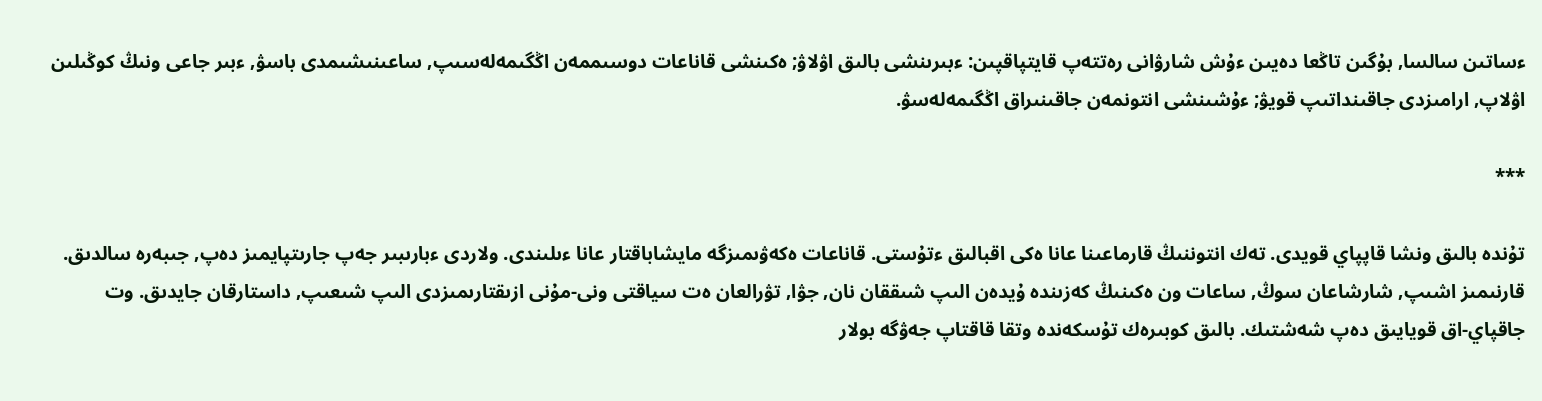ءساتىن سالسا, بۇگىن تاڭعا دەيىن ءۇش شارۋانى رەتتەپ قايتپاقپىن: ءبىرىنشى بالىق اۋلاۋ; ەكىنشى قاناعات دوسىممەن اڭگىمەلەسىپ, ساعىنىشىمدى باسۋ, ءبىر جاعى ونىڭ كوڭىلىن اۋلاپ, ارامىزدى جاقىنداتىپ قويۋ; ءۇشىنشى انتونمەن جاقىنىراق اڭگىمەلەسۋ.

***

تۇندە بالىق ونشا قاپپاي قويدى. تەك انتوننىڭ قارماعىنا عانا ەكى اقبالىق ءتۇستى. قاناعات ەكەۋىمىزگە مايشاباقتار عانا ءىلىندى. ولاردى ءبارىبىر جەپ جارىتپايمىز دەپ, جىبەرە سالدىق. قارنىمىز اشىپ, شارشاعان سوڭ, ساعات ون ەكىنىڭ كەزىندە ۇيدەن الىپ شىققان نان, جۋا, تۋرالعان ەت سياقتى ونى-مۇنى ازىقتارىمىزدى الىپ شىعىپ, داستارقان جايدىق. وت جاقپاي-اق قويايىق دەپ شەشتىك. بالىق كوبىرەك تۇسكەندە وتقا قاقتاپ جەۋگە بولار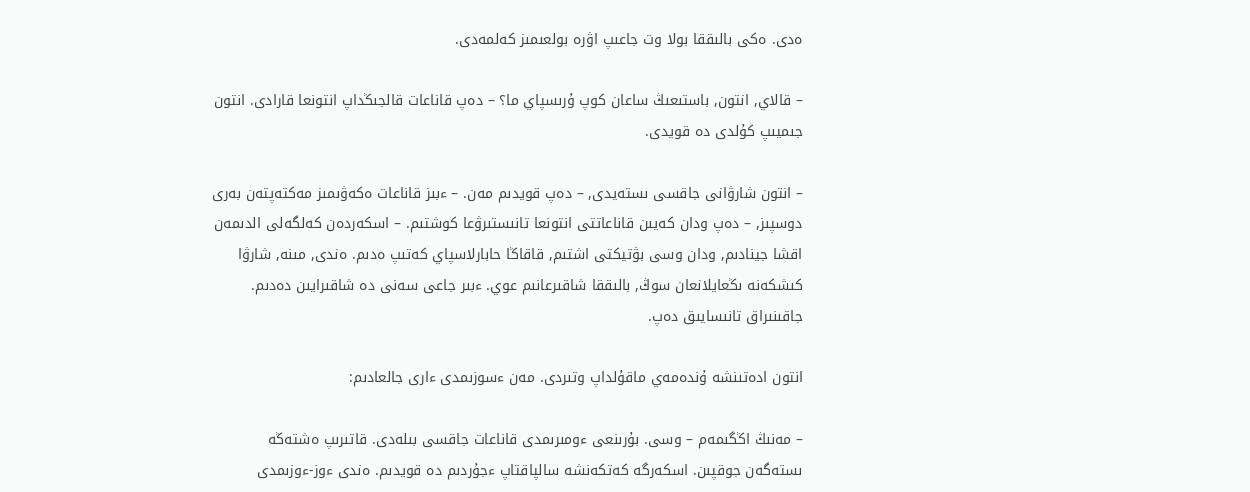ەدى. ەكى بالىققا بولا وت جاعىپ اۋرە بولعىمىز كەلمەدى.

– قالاي, انتون, باستىعىڭ ساعان كوپ ۇرىسپاي ما؟ – دەپ قاناعات قالجىڭداپ انتونعا قارادى. انتون جىميىپ كۇلدى دە قويدى.

– انتون شارۋانى جاقسى ىستەيدى, – دەپ قويدىم مەن. – ءبىز قاناعات ەكەۋىمىز مەكتەپتەن بەرى دوسپىز, – دەپ ودان كەيىن قاناعاتتى انتونعا تانىستىرۋعا كوشتىم. – اسكەردەن كەلگەلى الدىمەن اقشا جينادىم, ودان وسى بۋتيكتى اشتىم, قاقاڭا حابارلاسپاي كەتىپ ەدىم. ەندى, مىنە, شارۋا كىشكەنە ىڭعايلانعان سوڭ, بالىققا شاقىرعانىم عوي. ءبىر جاعى سەنى دە شاقىرايىن دەدىم. جاقىنىراق تانىسايىق دەپ.

انتون ادەتىنشە ۇندەمەي ماقۇلداپ وتىردى. مەن ءسوزىمدى ءارى جالعادىم:

– مەنىڭ اڭگىمەم – وسى. بۇرىنعى ءومىرىمدى قاناعات جاقسى بىلەدى. قاتىرىپ ەشتەڭە ىستەگەن جوقپىن. اسكەرگە كەتكەنشە سالپاقتاپ ءجۇردىم دە قويدىم. ەندى ءوز-ءوزىمدى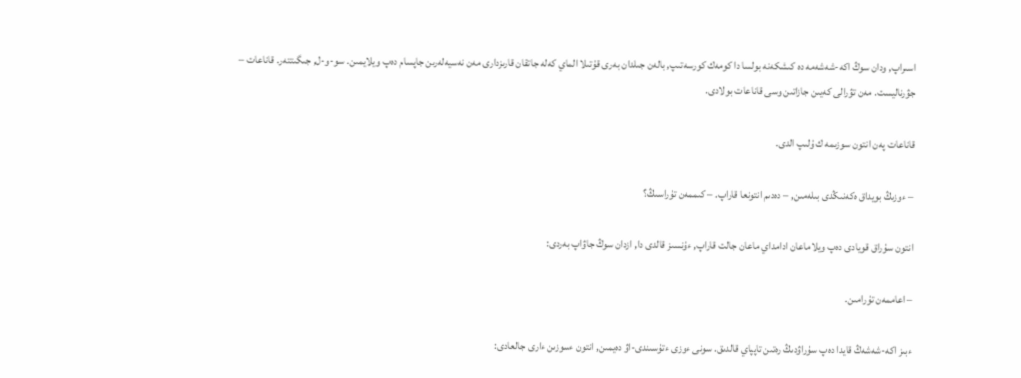اسىراپ, ودان سوڭ اكە-شەشەمە دە كىشكەنە بولسا دا كومەك كورسەتىپ, بالەن جىلدان بەرى قۇتىلا الماي كەلە جاتقان قارىزدارى مەن نەسيەلەرىن جاپسام دەپ ويلايمىن. سو-و-ل, جىگىتتەر. قاناعات – جۋرناليست. مەن تۋرالى كەيىن جازاتىن وسى قاناعات بولادى.

قاناعات پەن انتون سوزىمە ك ۇلىپ الدى.

– ءوزىڭ بويداق ەكەنىڭدى بىلەمىن, – دەدىم انتونعا قاراپ. – كىممەن تۇراسىڭ؟

انتون سۇراق قويادى دەپ ويلاماعان ادامداي ماعان جالت قاراپ, ءۇنسىز قالدى دا, ازدان سوڭ جاۋاپ بەردى:

– اعاممەن تۇرامىن.

ءبىز اكە-شەشەڭ قايدا دەپ سۇراۋدىڭ رەتىن تاپپاي قالدىق. سونى ءوزى ءتۇسىندى-اۋ دەيمىن, انتون ءسوزىن ءارى جالعادى: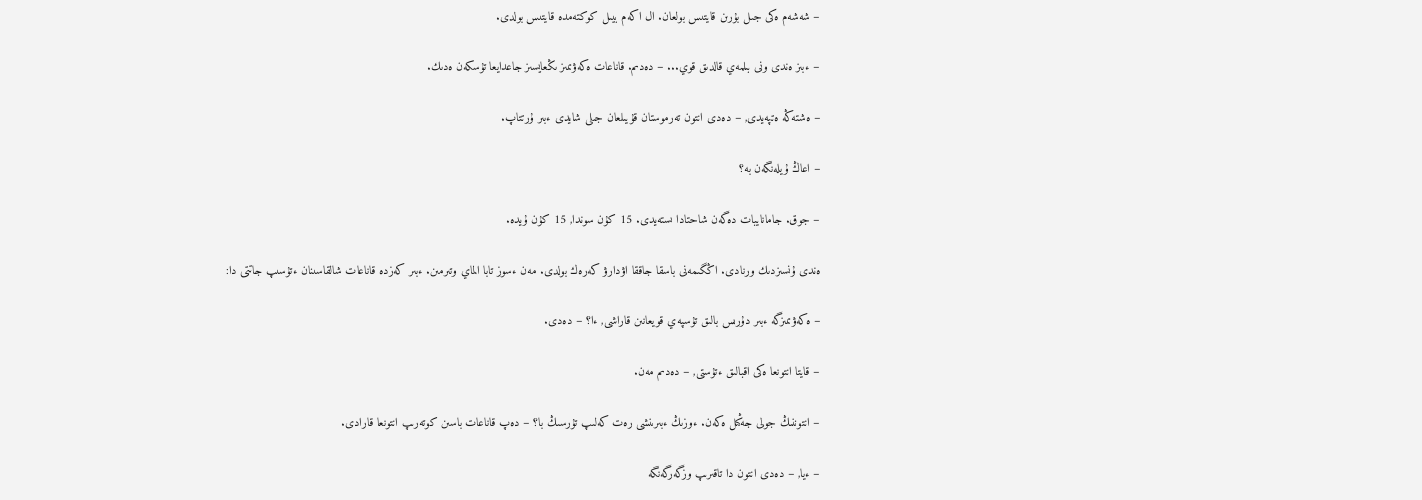– شەشەم ەكى جىل بۇرىن قايتىس بولعان. ال اكەم بيىل كوكتەمدە قايتىس بولدى.

– ءبىز ەندى ونى بىلمەي قالدىق قوي... – دەدىم. قاناعات ەكەۋىمىز ىڭعايسىز جاعدايعا تۇسكەن ەدىك.

– ەشتەڭە ەتپەيدى, – دەدى انتون تەرموستان قۇيىلعان جىلى شايدى ءبىر ۇرتتاپ.

– اعاڭ ۇيلەنگەن بە؟

– جوق. جامانايبات دەگەن شاحتادا ىستەيدى. 15 كۇن سوندا, 15 كۇن ۇيدە.

ەندى ۇنسىزدىك ورنادى. اڭگىمەنى باسقا جاققا اۋدارۋ كەرەك بولدى. مەن ءسوز تابا الماي وتىرمىن. ءبىر كەزدە قاناعات شالقاسىنان ءتۇسىپ جاتتى دا:

– ەكەۋىمىزگە ءبىر دۇرىس بالىق تۇسپەي قويعانىن قاراشى, ءا؟ – دەدى.

– قايتا انتونعا ەكى اقبالىق ءتۇستى, – دەدىم مەن.

– انتوننىڭ جولى جەڭىل ەكەن. ءوزىڭ ءبىرىنشى رەت كەلىپ تۇرسىڭ با؟ – دەپ قاناعات باسىن كوتەرىپ انتونعا قارادى.

– ءيا, – دەدى انتون دا تاقىرىپ وزگەرگەنگە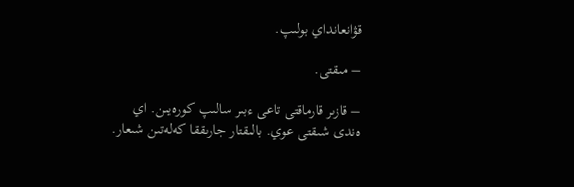قۋانعانداي بولىپ.

– مىقتى.

– قازىر قارماقتى تاعى ءبىر سالىپ كورەيىن. اي ەندى شىقتى عوي. بالىقتار جارىققا كەلەتىن شىعار.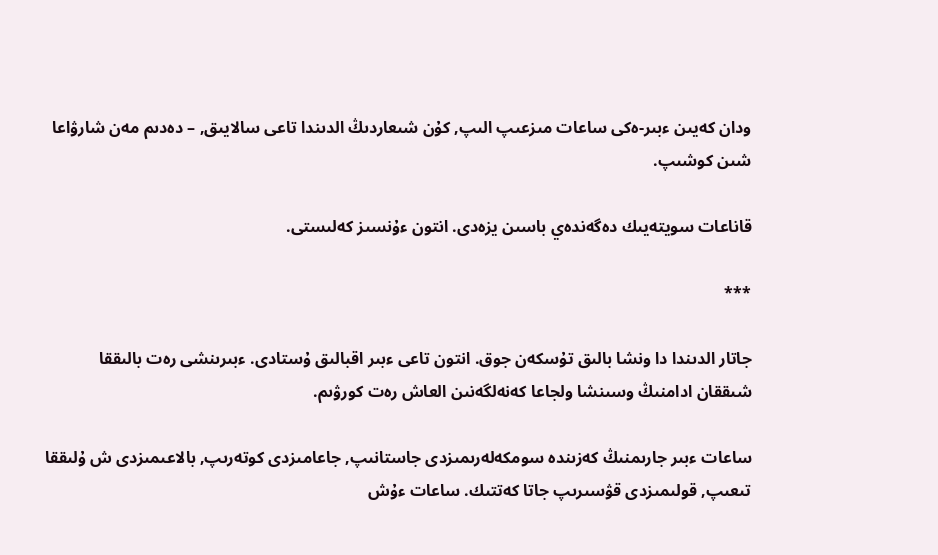ودان كەيىن ءبىر-ەكى ساعات مىزعىپ الىپ, كۇن شىعاردىڭ الدىندا تاعى سالايىق, – دەدىم مەن شارۋاعا شىن كوشىپ.

قاناعات سويتەيىك دەگەندەي باسىن يزەدى. انتون ءۇنسىز كەلىستى.

***

جاتار الدىندا دا ونشا بالىق تۇسكەن جوق. انتون تاعى ءبىر اقبالىق ۇستادى. ءبىرىنشى رەت بالىققا شىققان ادامنىڭ وسىنشا ولجاعا كەنەلگەنىن العاش رەت كورۋىم.

ساعات ءبىر جارىمنىڭ كەزىندە سومكەلەرىمىزدى جاستانىپ, جاعامىزدى كوتەرىپ, بالاعىمىزدى ش ۇلىققا تىعىپ, قولىمىزدى قۋسىرىپ جاتا كەتتىك. ساعات ءۇش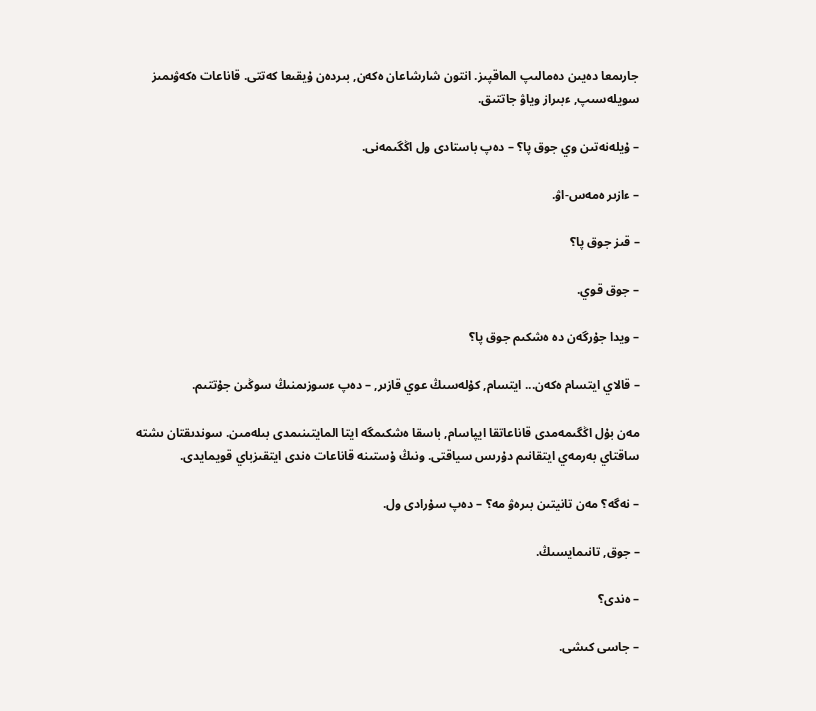جارىمعا دەيىن دەمالىپ الماقپىز. انتون شارشاعان ەكەن, بىردەن ۇيقىعا كەتتى. قاناعات ەكەۋىمىز سويلەسىپ, ءبىراز وياۋ جاتتىق.

– ۇيلەنەتىن وي جوق پا؟ – دەپ باستادى ول اڭگىمەنى.

– ءازىر ەمەس-اۋ.

– قىز جوق پا؟

– جوق قوي.

– ويدا جۇرگەن دە ەشكىم جوق پا؟

– قالاي ايتسام ەكەن... ايتسام, كۇلەسىڭ عوي قازىر, – دەپ ءسوزىمنىڭ سوڭىن جۇتتىم.

مەن بۇل اڭگىمەمدى قاناعاتقا ايپاسام, باسقا ەشكىمگە ايتا المايتىنىمدى بىلەمىن. سوندىقتان ىشتە ساقتاي بەرمەي ايتقانىم دۇرىس سياقتى. ونىڭ ۇستىنە قاناعات ەندى ايتقىزباي قويمايدى.

– نەگە؟ مەن تانيتىن بىرەۋ مە؟ – دەپ سۇرادى ول.

– جوق, تانىمايسىڭ.

– ەندى؟

– جاسى كىشى.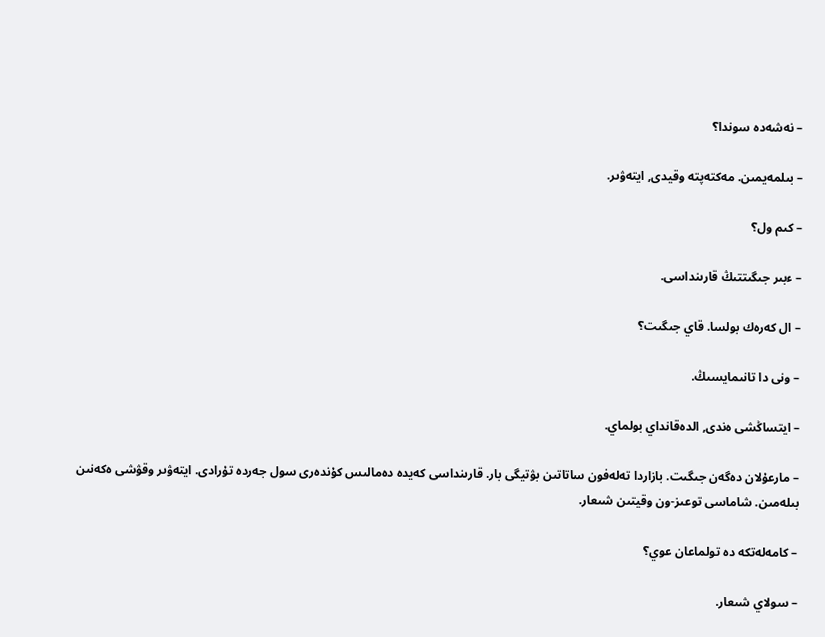– نەشەدە سوندا؟

– بىلمەيمىن. مەكتەپتە وقيدى, ايتەۋىر.

– كىم ول؟

– ءبىر جىگىتتىڭ قارىنداسى.

– ال كەرەك بولسا. قاي جىگىت؟

– ونى دا تانىمايسىڭ.

– ايتساڭشى ەندى, الدەقانداي بولماي.

– مارعۇلان دەگەن جىگىت. بازاردا تەلەفون ساتاتىن بۋتيگى بار. قارىنداسى كەيدە دەمالىس كۇندەرى سول جەردە تۇرادى. ايتەۋىر وقۋشى ەكەنىن بىلەمىن. شاماسى توعىز-ون وقيتىن شىعار.

– كامەلەتكە دە تولماعان عوي؟

– سولاي شىعار.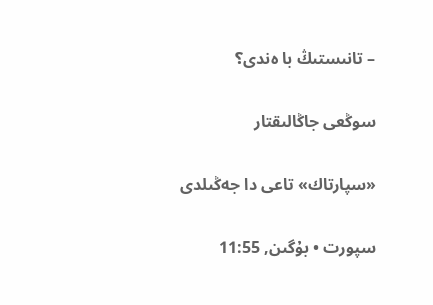– تانىستىڭ با ەندى؟

سوڭعى جاڭالىقتار

«سپارتاك» تاعى دا جەڭىلدى

سپورت • بۇگىن, 11:55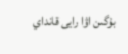بۇگىن اۋا رايى قانداي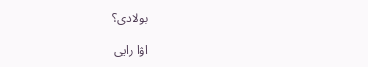بولادى؟

اۋا رايى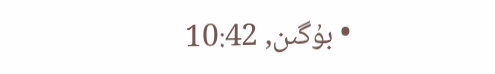• بۇگىن, 10:42